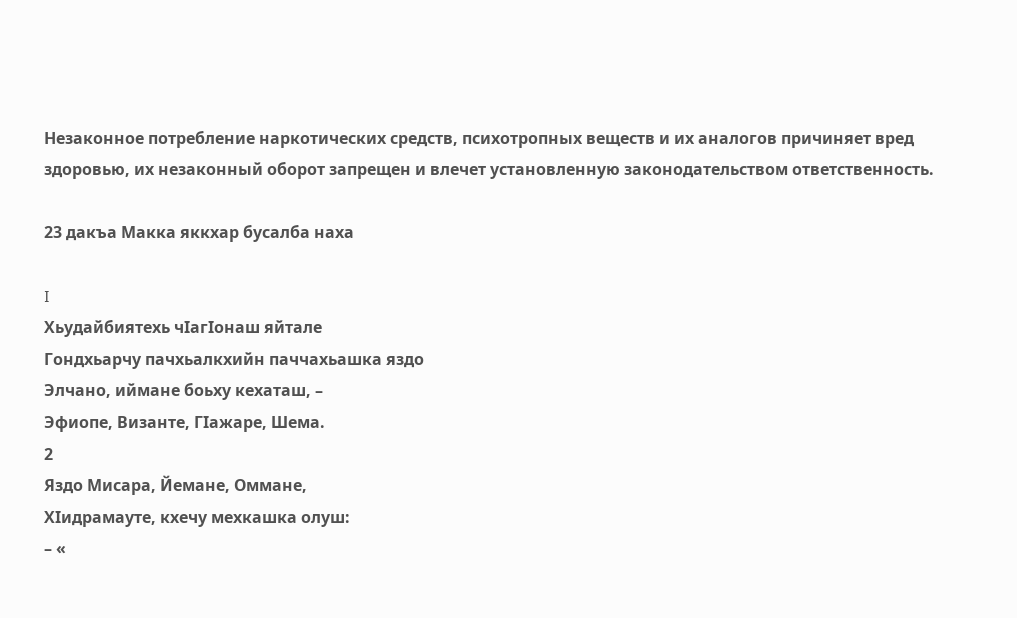Незаконное потребление наркотических средств, психотропных веществ и их аналогов причиняет вред здоровью, их незаконный оборот запрещен и влечет установленную законодательством ответственность.

23 дакъа Макка яккхар бусалба наха

I
Хьудайбиятехь чIагIонаш яйтале
Гондхьарчу пачхьалкхийн паччахьашка яздо
Элчано, иймане боьху кехаташ, –
Эфиопе, Византе, ГIажаре, Шема.
2
Яздо Мисара, Йемане, Оммане,
ХIидрамауте, кхечу мехкашка олуш:
– «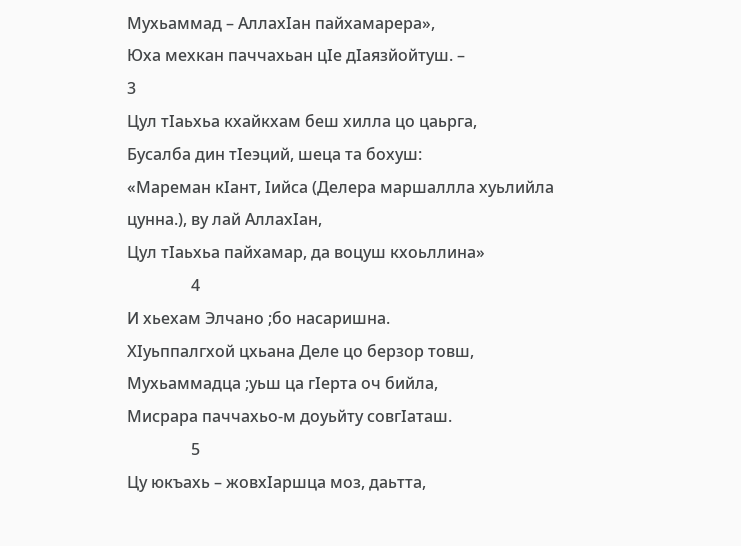Мухьаммад – АллахIан пайхамарера»,
Юха мехкан паччахьан цIе дIаязйойтуш. –
3
Цул тIаьхьа кхайкхам беш хилла цо цаьрга,
Бусалба дин тIеэций, шеца та бохуш:
«Мареман кIант, Iийса (Делера маршаллла хуьлийла цунна.), ву лай АллахIан,
Цул тIаьхьа пайхамар, да воцуш кхоьллина»
                4
И хьехам Элчано ;бо насаришна.
ХIуьппалгхой цхьана Деле цо берзор товш,
Мухьаммадца ;уьш ца гIерта оч бийла,
Мисрара паччахьо-м доуьйту совгIаташ.
                5
Цу юкъахь – жовхIаршца моз, даьтта,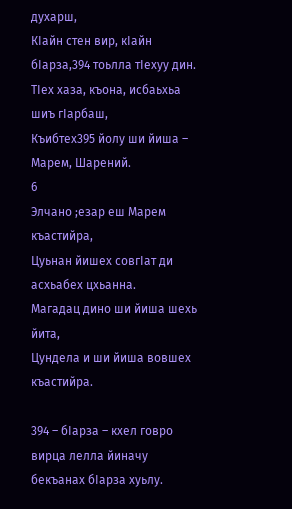духарш,
КIайн стен вир, кIайн бIарза,394 тоьлла тIехуу дин.
ТIех хаза, къона, исбаьхьа шиъ гIарбаш,
Къибтех395 йолу ши йиша – Марем, Шарений.
6
Элчано ;езар еш Марем къастийра,
Цуьнан йишех совгIат ди асхьабех цхьанна.
Магадац дино ши йиша шехь йита,
Цундела и ши йиша вовшех къастийра.

394 – бIарза – кхел говро вирца лелла йиначу бекъанах бIарза хуьлу.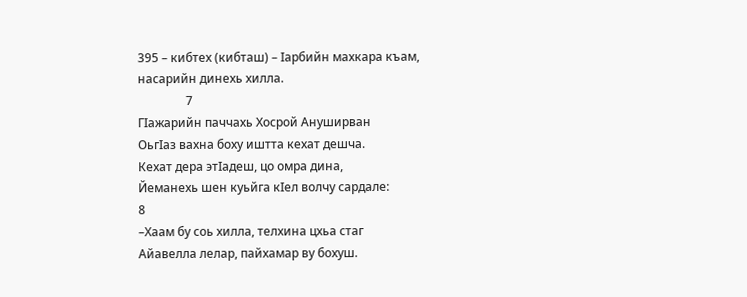395 – кибтех (кибташ) – Iарбийн махкара къам, насарийн динехь хилла.
                7
ГIажарийн паччахь Хосрой Ануширван
ОьгIаз вахна боху иштта кехат дешча.
Кехат дера этIадеш, цо омра дина,
Йеманехь шен куьйга кIел волчу сардале:
8
–Хаам бу соь хилла, телхина цхьа стаг
Айавелла лелар, пайхамар ву бохуш.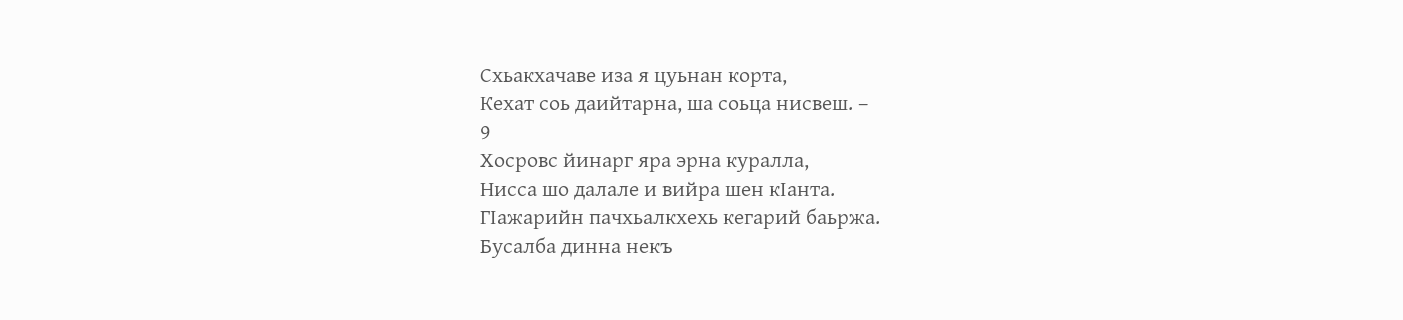Схьакхачаве иза я цуьнан корта,
Кехат соь даийтарна, ша соьца нисвеш. –
9
Хосровс йинарг яра эрна куралла,
Нисса шо далале и вийра шен кIанта.
ГIажарийн пачхьалкхехь кегарий баьржа.
Бусалба динна некъ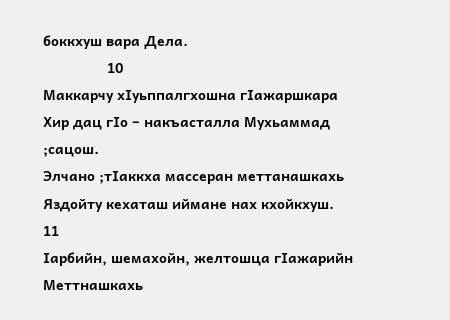боккхуш вара Дела.
                10
Маккарчу хIуьппалгхошна гIажаршкара
Хир дац гIо – накъасталла Мухьаммад ;сацош.
Элчано ;тIаккха массеран меттанашкахь
Яздойту кехаташ иймане нах кхойкхуш.
11
Iарбийн, шемахойн, желтошца гIажарийн
Меттнашкахь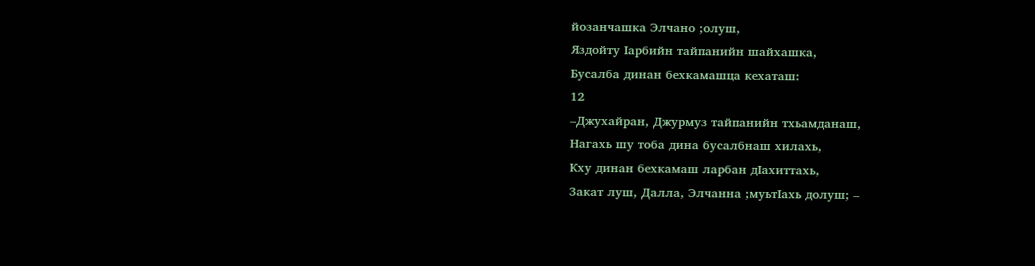йозанчашка Элчано ;олуш,
Яздойту Iарбийн тайпанийн шайхашка,
Бусалба динан бехкамашца кехаташ:
12
–Джухайран, Джурмуз тайпанийн тхьамданаш,
Нагахь шу тоба дина бусалбнаш хилахь,
Кху динан бехкамаш ларбан дIахиттахь,
Закат луш, Далла, Элчанна ;муьтIахь долуш; –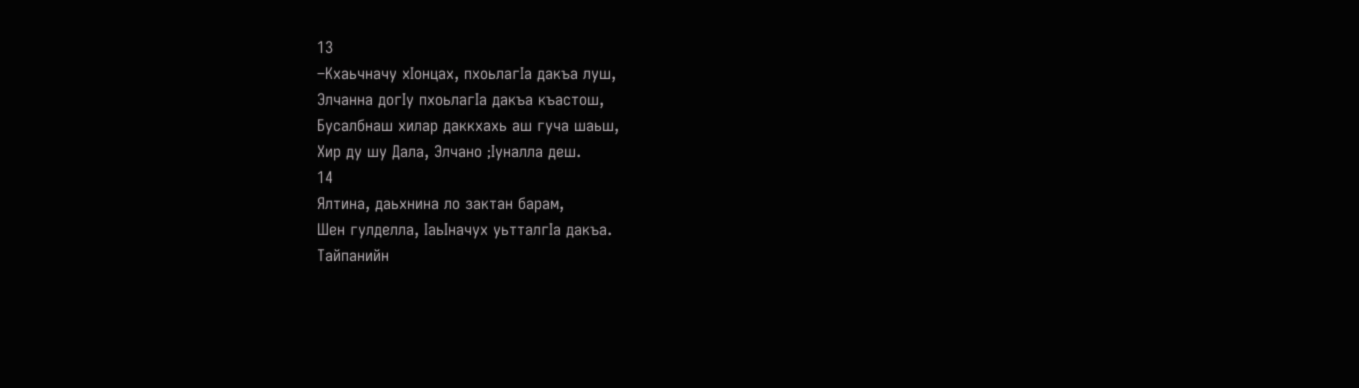13
–Кхаьчначу хIонцах, пхоьлагIа дакъа луш,
Элчанна догIу пхоьлагIа дакъа къастош,
Бусалбнаш хилар даккхахь аш гуча шаьш,
Хир ду шу Дала, Элчано ;Iуналла деш.
14
Ялтина, даьхнина ло зактан барам,
Шен гулделла, IаьIначух уьтталгIа дакъа.
Тайпанийн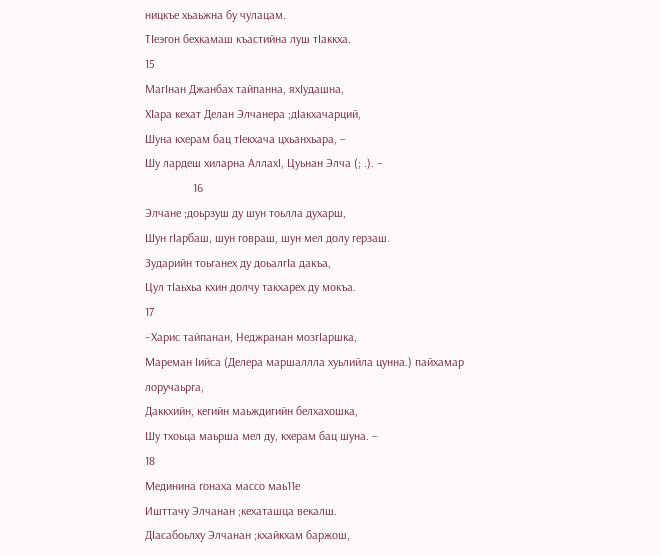ницкъе хьаьжна бу чулацам.
ТIеэгон бехкамаш къастийна луш тIаккха.
15
МагIнан Джанбах тайпанна, яхIудашна,
ХIара кехат Делан Элчанера ;дIакхачарций,
Шуна кхерам бац тIекхача цхьанхьара, –
Шу лардеш хиларна АллахI, Цуьнан Элча (; .). –
                16
Элчане ;доьрзуш ду шун тоьлла духарш,
Шун гIарбаш, шун говраш, шун мел долу герзаш.
Зударийн тоьганех ду доьалгIа дакъа,
Цул тIаьхьа кхин долчу такхарех ду мокъа.
17
–Харис тайпанан, Неджранан мозгIаршка,
Мареман Iийса (Делера маршаллла хуьлийла цунна.) пайхамар лоручаьрга,
Даккхийн, кегийн маьждигийн белхахошка,
Шу тхоьца маьрша мел ду, кхерам бац шуна. –
18
Мединина гонаха массо маь11е
Ишттачу Элчанан ;кехаташца векалш.
ДIасабоьлху Элчанан ;кхайкхам баржош,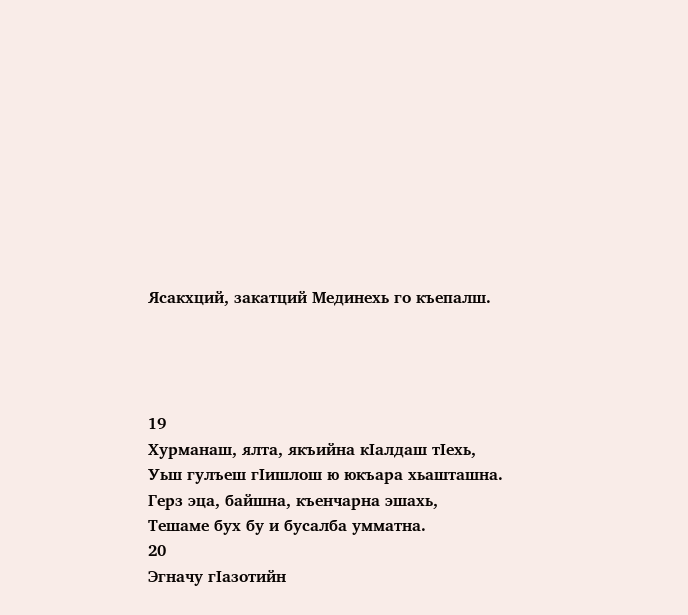Ясакхций, закатций Мединехь го къепалш.




19
Хурманаш, ялта, якъийна кIалдаш тIехь,
Уьш гулъеш гIишлош ю юкъара хьашташна.
Герз эца, байшна, къенчарна эшахь,
Тешаме бух бу и бусалба умматна.
20
Эгначу гIазотийн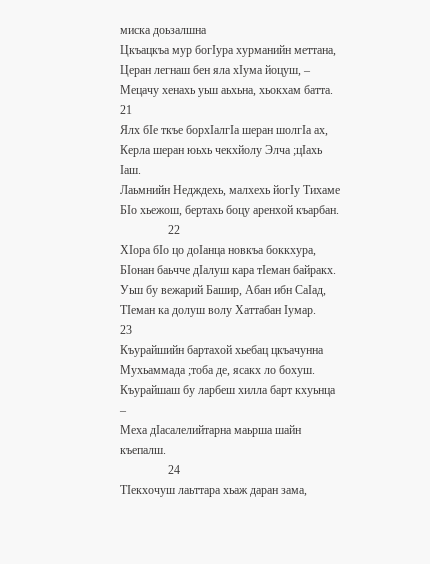миска доьзалшна
Цкъацкъа мур богIура хурманийн меттана,
Церан легнаш бен яла хIума йоцуш, –
Мецачу хенахь уьш аьхьна, хьокхам батта.
21
Ялх бIе ткъе борхIалгIа шеран шолгIа ах,
Керла шеран юьхь чекхйолу Элча ;цIахь Iаш.
Лаьмнийн Недждехь, малхехь йогIу Тихаме
БIо хьежош, бертахь боцу аренхой къарбан.
                22
ХIора бIо цо доIанца новкъа боккхура,
БIонан баьчче дIалуш кара тIеман байракх.
Уьш бу вежарий Башир, Абан ибн СаIад,
ТIеман ка долуш волу Хаттабан Iумар.
23
Къурайшийн бартахой хьебац цкъачунна
Мухьаммада ;тоба де, ясакх ло бохуш.
Къурайшаш бу ларбеш хилла барт кхуьнца –
Меха дIасалелийтарна маьрша шайн къепалш.
                24
ТIекхочуш лаьттара хьаж даран зама,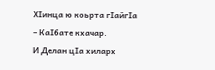ХIинца ю коьрта гIайгIа – КаIбате кхачар.
И Делан цIа хиларх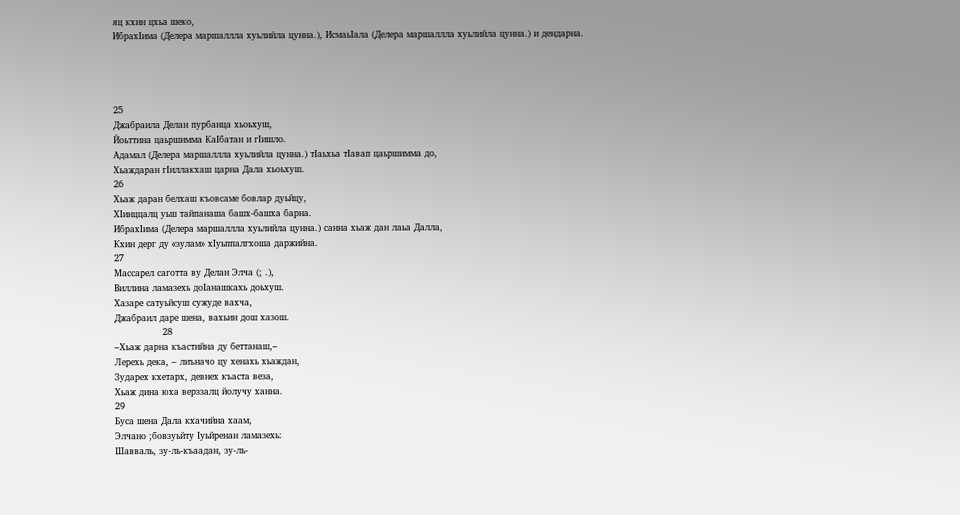яц кхин цхьа шеко,
ИбрахIима (Делера маршаллла хуьлийла цунна.), ИсмаьIала (Делера маршаллла хуьлийла цунна.) и дендарна.




25
Джабраила Делан пурбанца хьоьхуш,
Йоьттина цаьршимма КаIбатан и гIишло.
Адамал (Делера маршаллла хуьлийла цунна.) тIаьхьа тIавап цаьршимма до,
Хьаждаран гIиллакхаш царна Дала хьоьхуш.
26
Хьаж даран белхаш къовсаме бовлар дуьйцу,
ХIинццалц уьш тайпанаша башх-башха барна.
ИбрахIима (Делера маршаллла хуьлийла цунна.) санна хьаж дан лаьа Далла,
Кхин дерг ду «зулам» хIуьппалгхоша даржийна.
27
Массарел саготта ву Делан Элча (; .),
Виллина ламазехь доIанашкахь доьхуш.
Хазаре сатуьйсуш сужуде вахча,
Джабраил даре шена, вахьин дош хазош.
                28
–Хьаж дарна къастийна ду беттанаш,–
Лерехь дека, – лиъначо цу хенахь хьаждан,
Зударех кхетарх, девнех къаста веза,
Хьаж дина юха верззалц йолучу ханна.
29
Буса шена Дала кхачийна хаам,
Элчано ;бовзуьйту Iуьйренан ламазехь:
Шавваль, зу-ль-къаадан, зу-ль-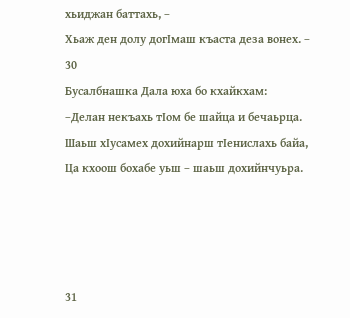хьиджан баттахь, –
Хьаж ден долу догIмаш къаста деза вонех. –
30
Бусалбнашка Дала юха бо кхайкхам:
–Делан некъахь тIом бе шайца и бечаьрца.
Шаьш хIусамех дохийнарш тIенислахь байа,
Ца кхоош бохабе уьш – шаьш дохийнчуьра.




31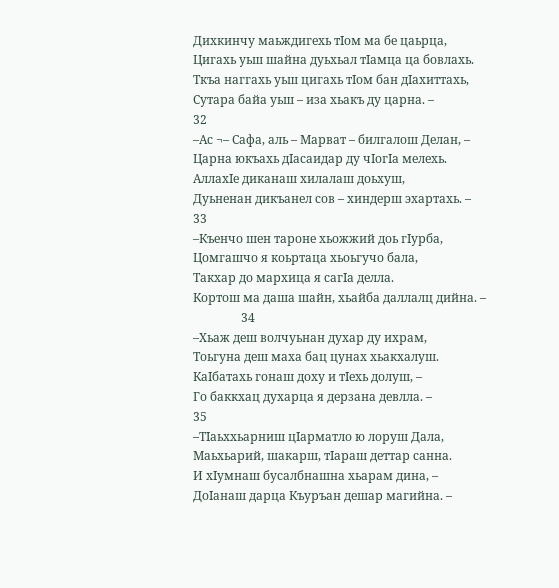Дихкинчу маьждигехь тIом ма бе цаьрца,
Цигахь уьш шайна дуьхьал тIамца ца бовлахь.
Ткъа наггахь уьш цигахь тIом бан дIахиттахь,
Сутара байа уьш – иза хьакъ ду царна. –
32
–Ас ¬– Сафа, аль – Марват – билгалош Делан, –
Царна юкъахь дIасаидар ду чIогIа мелехь.
АллахIе диканаш хилалаш доьхуш,
Дуьненан дикъанел сов – хиндерш эхартахь. –
33
–Къенчо шен тароне хьожжий доь гIурба,
Цомгашчо я коьртаца хьоьгучо бала,
Такхар до мархица я сагIа делла.
Кортош ма даша шайн, хьайба даллалц дийна. –
                34
–Хьаж деш волчуьнан духар ду ихрам,
Тоьгуна деш маха бац цунах хьакхалуш.
КаIбатахь гонаш доху и тIехь долуш, –
Го баккхац духарца я дерзана девлла. –
35
–ТIаьххьарниш цIарматло ю лоруш Дала,
Маьхьарий, шакарш, тIараш деттар санна.
И хIумнаш бусалбнашна хьарам дина, –
ДоIанаш дарца Къуръан дешар магийна. –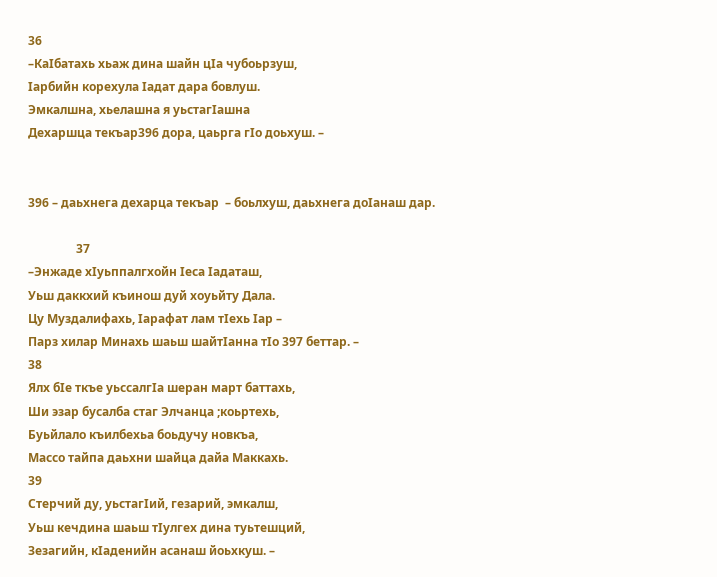36
–КаIбатахь хьаж дина шайн цIа чубоьрзуш,
Iарбийн корехула Iадат дара бовлуш.
Эмкалшна, хьелашна я уьстагIашна
Дехаршца текъар396 дора, цаьрга гIо доьхуш. –


396 – даьхнега дехарца текъар  – боьлхуш, даьхнега доIанаш дар.

                37
–Энжаде хIуьппалгхойн Iеса Iадаташ,
Уьш даккхий къинош дуй хоуьйту Дала.
Цу Муздалифахь, Iарафат лам тIехь Iар –
Парз хилар Минахь шаьш шайтIанна тIо 397 беттар. –
38
Ялх бIе ткъе уьссалгIа шеран март баттахь,
Ши эзар бусалба стаг Элчанца ;коьртехь,
Буьйлало къилбехьа боьдучу новкъа,
Массо тайпа даьхни шайца дайа Маккахь.
39
Стерчий ду, уьстагIий, гезарий, эмкалш,
Уьш кечдина шаьш тIулгех дина туьтешций,
Зезагийн, кIаденийн асанаш йоьхкуш. –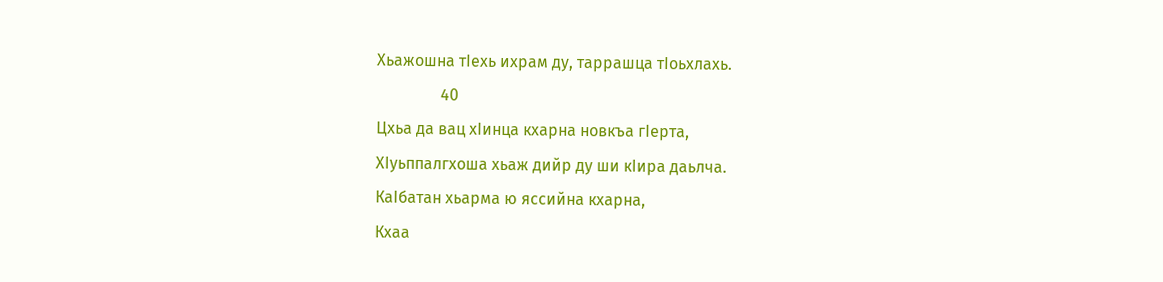Хьажошна тIехь ихрам ду, таррашца тIоьхлахь.
                40
Цхьа да вац хIинца кхарна новкъа гIерта,
ХIуьппалгхоша хьаж дийр ду ши кIира даьлча.
КаIбатан хьарма ю яссийна кхарна,
Кхаа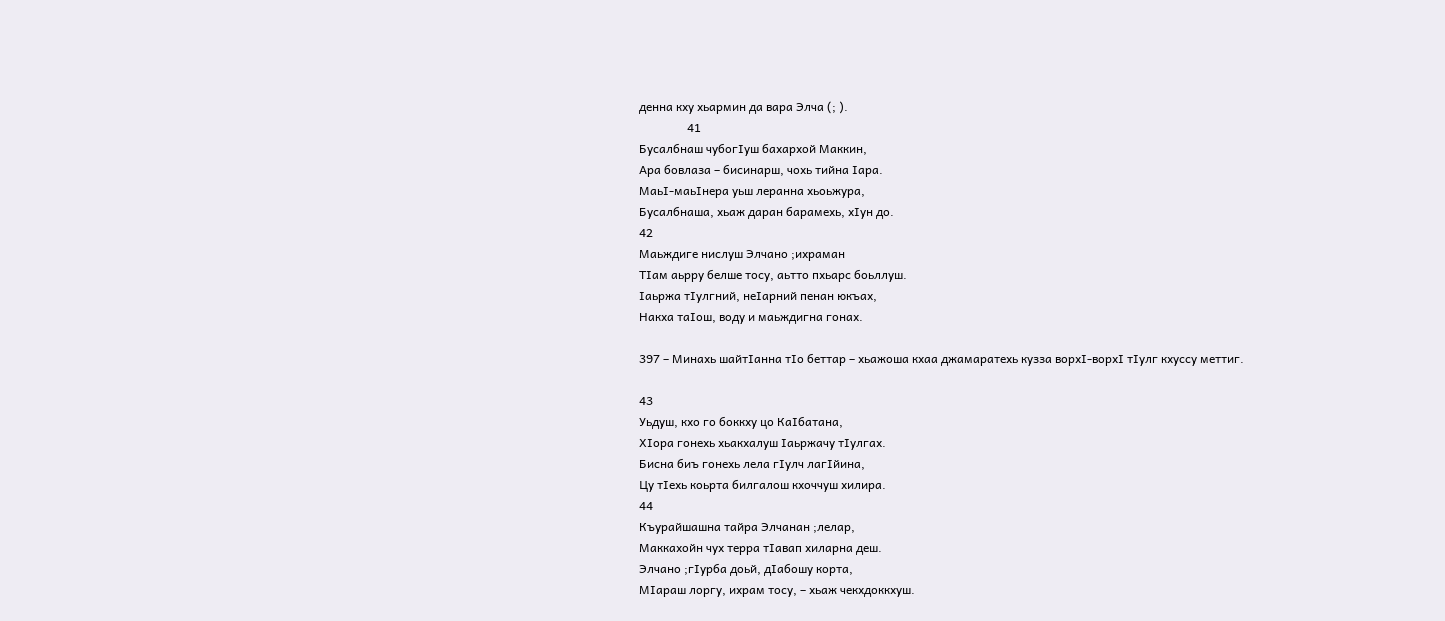денна кху хьармин да вара Элча (; ).
                41
Бусалбнаш чубогIуш бахархой Маккин,
Ара бовлаза – бисинарш, чохь тийна Iара.
МаьI-маьIнера уьш леранна хьоьжура,
Бусалбнаша, хьаж даран барамехь, хIун до.
42
Маьждиге нислуш Элчано ;ихраман
ТIам аьрру белше тосу, аьтто пхьарс боьллуш.
Iаьржа тIулгний, неIарний пенан юкъах,
Накха таIош, воду и маьждигна гонах.

397 – Минахь шайтIанна тIо беттар – хьажоша кхаа джамаратехь кузза ворхI-ворхI тIулг кхуссу меттиг.

43
Уьдуш, кхо го боккху цо КаIбатана,
ХIора гонехь хьакхалуш Iаьржачу тIулгах.
Бисна биъ гонехь лела гIулч лагIйина,
Цу тIехь коьрта билгалош кхоччуш хилира.
44
Къурайшашна тайра Элчанан ;лелар,
Маккахойн чух терра тIавап хиларна деш.
Элчано ;гIурба доьй, дIабошу корта,
МIараш лоргу, ихрам тосу, – хьаж чекхдоккхуш.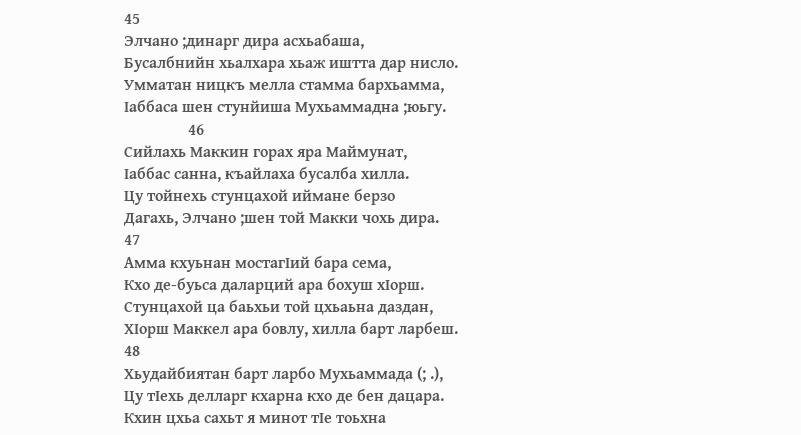45
Элчано ;динарг дира асхьабаша,
Бусалбнийн хьалхара хьаж иштта дар нисло.
Умматан ницкъ мелла стамма бархьамма,
Iаббаса шен стунйиша Мухьаммадна ;юьгу.
                46
Сийлахь Маккин горах яра Маймунат,
Iаббас санна, къайлаха бусалба хилла.
Цу тойнехь стунцахой иймане берзо
Дагахь, Элчано ;шен той Макки чохь дира.
47
Амма кхуьнан мостагIий бара сема,
Кхо де-буьса даларций ара бохуш хIорш.
Стунцахой ца баьхьи той цхьаьна даздан,
ХIорш Маккел ара бовлу, хилла барт ларбеш.
48
Хьудайбиятан барт ларбо Мухьаммада (; .),
Цу тIехь делларг кхарна кхо де бен дацара.
Кхин цхьа сахьт я минот тIе тоьхна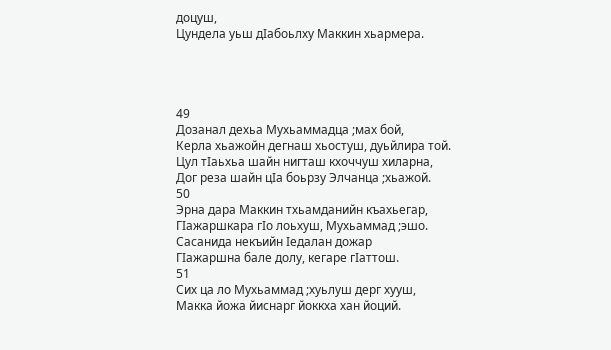доцуш,
Цундела уьш дIабоьлху Маккин хьармера.




49
Дозанал дехьа Мухьаммадца ;мах бой,
Керла хьажойн дегнаш хьостуш, дуьйлира той.
Цул тIаьхьа шайн нигташ кхоччуш хиларна,
Дог реза шайн цIа боьрзу Элчанца ;хьажой.
50
Эрна дара Маккин тхьамданийн къахьегар,
ГIажаршкара гIо лоьхуш, Мухьаммад ;эшо.
Сасанида некъийн Iедалан дожар
ГIажаршна бале долу, кегаре гIаттош.
51
Сих ца ло Мухьаммад ;хуьлуш дерг хууш,
Макка йожа йиснарг йоккха хан йоций.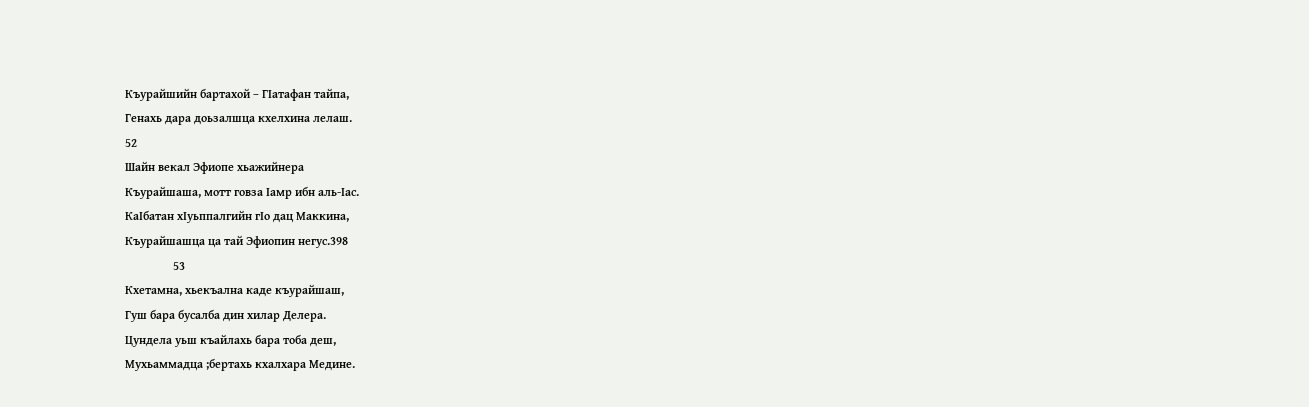Къурайшийн бартахой – ГIатафан тайпа,
Генахь дара доьзалшца кхелхина лелаш.
52
Шайн векал Эфиопе хьажийнера
Къурайшаша, мотт говза Iамр ибн аль-Iас.
КаIбатан хIуьппалгийн гIо дац Маккина,
Къурайшашца ца тай Эфиопин негус.398
                53
Кхетамна, хьекъална каде къурайшаш,
Гуш бара бусалба дин хилар Делера.
Цундела уьш къайлахь бара тоба деш,
Мухьаммадца ;бертахь кхалхара Медине.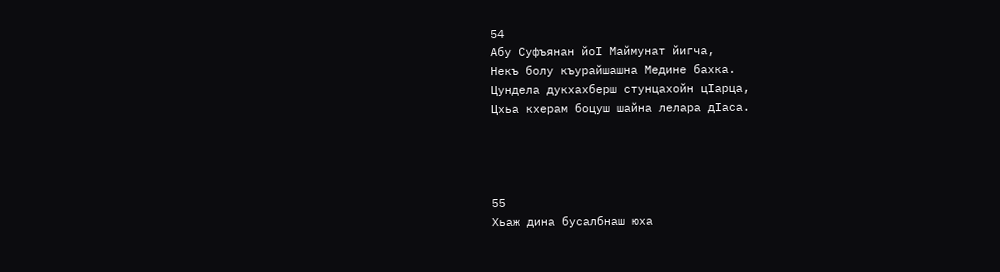54
Абу Суфъянан йоI Маймунат йигча,
Некъ болу къурайшашна Медине бахка.
Цундела дукхахберш стунцахойн цIарца,
Цхьа кхерам боцуш шайна лелара дIаса.




55
Хьаж дина бусалбнаш юха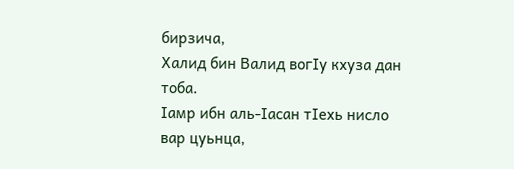бирзича,
Халид бин Валид вогIу кхуза дан тоба.
Iамр ибн аль-Iасан тIехь нисло вар цуьнца,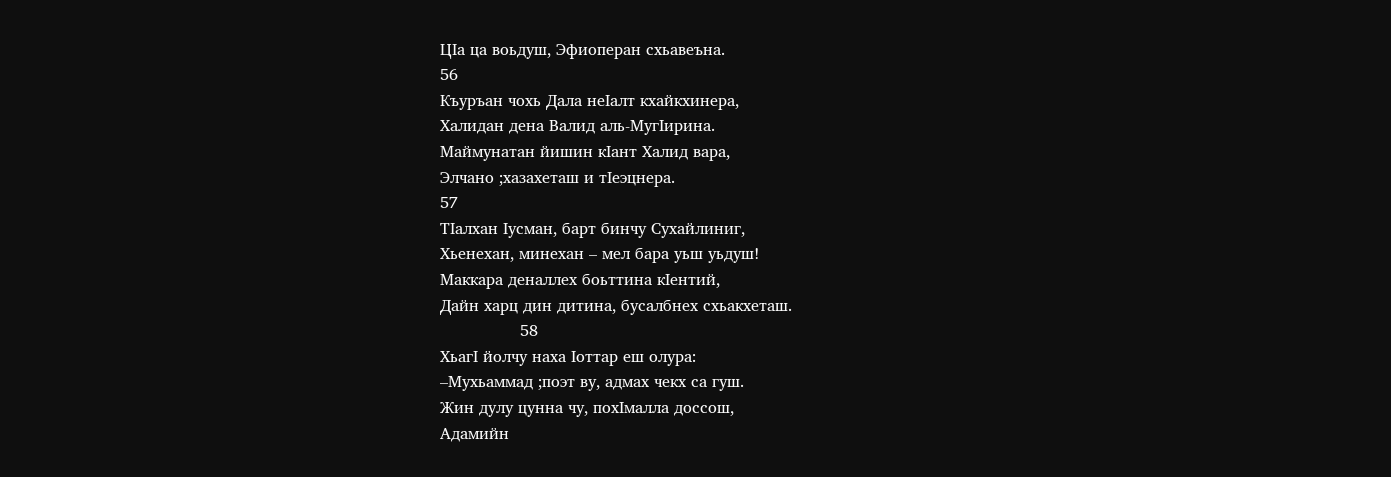ЦIа ца воьдуш, Эфиоперан схьавеъна.
56
Къуръан чохь Дала неIалт кхайкхинера,
Халидан дена Валид аль-МугIирина.
Маймунатан йишин кIант Халид вара,
Элчано ;хазахеташ и тIеэцнера.
57
ТIалхан Iусман, барт бинчу Сухайлиниг,
Хьенехан, минехан – мел бара уьш уьдуш!
Маккара деналлех боьттина кIентий,
Дайн харц дин дитина, бусалбнех схьакхеташ.
                58
ХьагI йолчу наха Iоттар еш олура:
–Мухьаммад ;поэт ву, адмах чекх са гуш.
Жин дулу цунна чу, похIмалла доссош,
Адамийн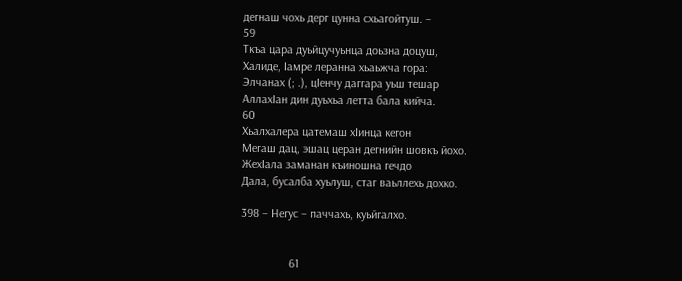дегнаш чохь дерг цунна схьагойтуш. –
59
Ткъа цара дуьйцучуьнца доьзна доцуш,
Халиде, Iамре леранна хьаьжча гора:
Элчанах (; .), цIенчу даггара уьш тешар
АллахIан дин дуьхьа летта бала кийча.
60
Хьалхалера цатемаш хIинца кегон
Мегаш дац, эшац церан дегнийн шовкъ йохо.
ЖехIала заманан къиношна гечдо
Дала, бусалба хуьлуш, стаг ваьллехь дохко.

398 – Негус – паччахь, куьйгалхо.


                61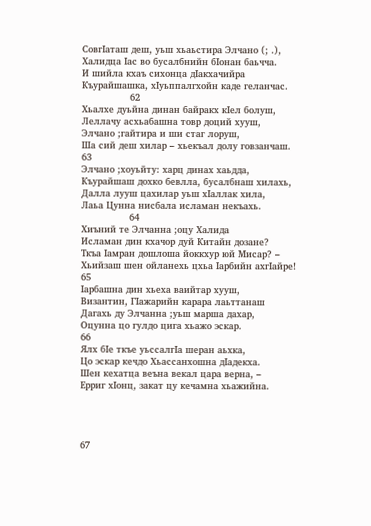СовгIаташ деш, уьш хьаьстира Элчано (; .),
Халидца Iас во бусалбнийн бIонан баьчча.
И шийла кхаъ сихонца дIакхачийра
Къурайшашка, хIуьппалгхойн каде геланчас.
                62
Хьалхе дуьйна динан байракх кIел болуш,
Леллачу асхьабашна товр доций хууш,
Элчано ;гайтира и ши стаг лоруш,
Ша сий деш хилар – хьекъал долу говзанчаш.
63
Элчано ;хоуьйту: харц динах хаьдда,
Къурайшаш дохко бевлла, бусалбнаш хилахь,
Далла лууш цахилар уьш хIаллак хила,
Лаьа Цунна нисбала исламан некъахь.
                64
Хиъний те Элчанна ;оцу Халида
Исламан дин кхачор дуй Китайн дозане?
Ткъа Iамран дошлоша йоккхур юй Мисар? –
Хьийзаш шен ойланехь цхьа Iарбийн ахгIайре!
65
Iарбашна дин хьеха ваийтар хууш,
Византин, ГIажарийн карара лаьттанаш
Дагахь ду Элчанна ;уьш марша дахар,
Оцунна цо гулдо цига хьажо эскар.
66
Ялх бIе ткъе уьссалгIа шеран аьхка,
Цо эскар кечдо Хьассанхошна дIадекха.
Шен кехатца веъна векал цара верна, –
Ерриг хIонц, закат цу кечамна хьажийна.




67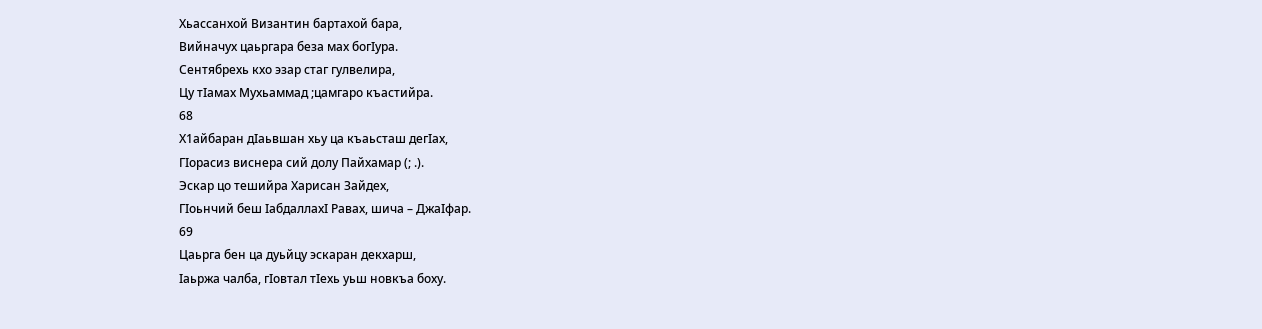Хьассанхой Византин бартахой бара,
Вийначух цаьргара беза мах богIура.
Сентябрехь кхо эзар стаг гулвелира,
Цу тIамах Мухьаммад ;цамгаро къастийра.
68
Х1айбаран дIаьвшан хьу ца къаьсташ дегIах,
ГIорасиз виснера сий долу Пайхамар (; .).
Эскар цо тешийра Харисан Зайдех,
ГIоьнчий беш IабдаллахI Равах, шича – ДжаIфар.
69
Цаьрга бен ца дуьйцу эскаран декхарш,
Iаьржа чалба, гIовтал тIехь уьш новкъа боху.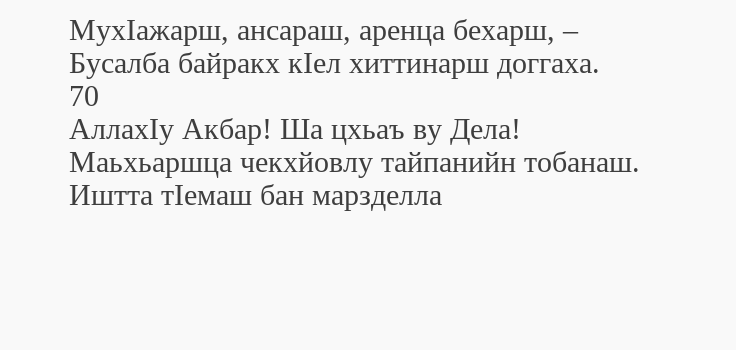МухIажарш, ансараш, аренца бехарш, –
Бусалба байракх кIел хиттинарш доггаха.
70
АллахIу Акбар! Ша цхьаъ ву Дела!
Маьхьаршца чекхйовлу тайпанийн тобанаш.
Иштта тIемаш бан марзделла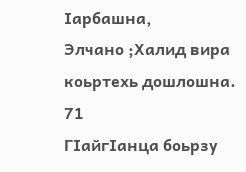Iарбашна,
Элчано ;Халид вира коьртехь дошлошна.
71
ГIайгIанца боьрзу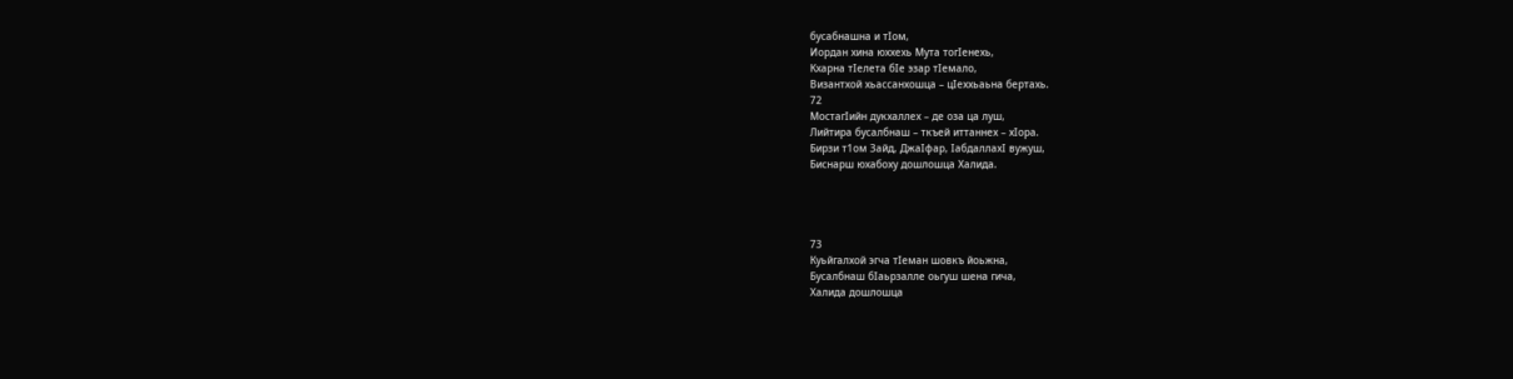бусабнашна и тIом,
Иордан хина юххехь Мута тогIенехь,
Кхарна тIелета бIе эзар тIемало,
Византхой хьассанхошца – цIеххьаьна бертахь.
72
МостагIийн дукхаллех – де оза ца луш,
Лийтира бусалбнаш – ткъей иттаннех – хIора.
Бирзи т1ом Зайд, ДжаIфар, IабдаллахI вужуш,
Биснарш юхабоху дошлошца Халида.




73
Куьйгалхой эгча тIеман шовкъ йоьжна,
Бусалбнаш бIаьрзалле оьгуш шена гича,
Халида дошлошца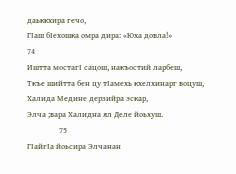даьккхира гечо,
ГIаш бIехошка омра дира: «Юха довла!»
74
Иштта мостагI сацош, накъостий ларбеш,
Ткъе шийтта бен цу тIамехь кхелхинарг воцуш,
Халида Медине дерзийра эскар,
Элча ;вара Халидна ял Деле йоьхуш.
                75
ГIайгIа йоьсира Элчанан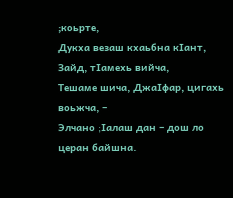;коьрте,
Дукха везаш кхаьбна кIант, Зайд, тIамехь вийча,
Тешаме шича, ДжаIфар, цигахь воьжча, –
Элчано ;Iалаш дан – дош ло церан байшна.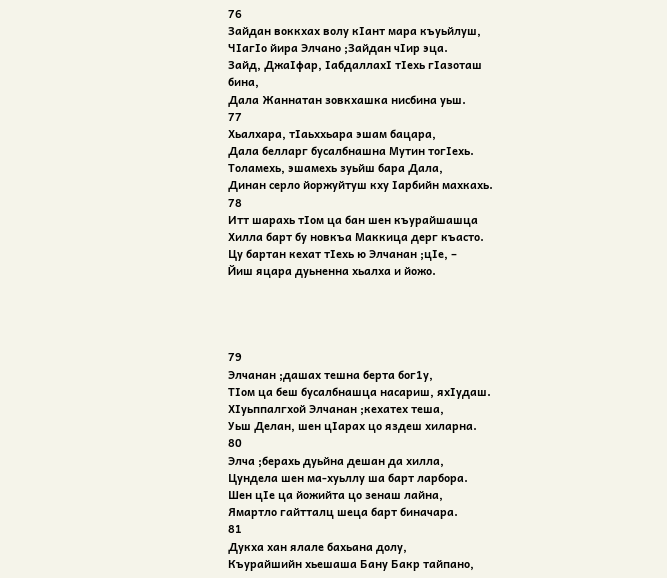76
Зайдан воккхах волу кIант мара къуьйлуш,
ЧIагIо йира Элчано ;Зайдан чIир эца.
Зайд, ДжаIфар, IабдаллахI тIехь гIазоташ бина,
Дала Жаннатан зовкхашка нисбина уьш.
77
Хьалхара, тIаьххьара эшам бацара,
Дала белларг бусалбнашна Мутин тогIехь.
Толамехь, эшамехь зуьйш бара Дала,
Динан серло йоржуйтуш кху Iарбийн махкахь.
78
Итт шарахь тIом ца бан шен къурайшашца
Хилла барт бу новкъа Маккица дерг къасто.
Цу бартан кехат тIехь ю Элчанан ;цIе, –
Йиш яцара дуьненна хьалха и йожо.




79
Элчанан ;дашах тешна берта бог1у,
ТIом ца беш бусалбнашца насариш, яхIудаш.
ХIуьппалгхой Элчанан ;кехатех теша,
Уьш Делан, шен цIарах цо яздеш хиларна.
80
Элча ;берахь дуьйна дешан да хилла,
Цундела шен ма-хуьллу ша барт ларбора.
Шен цIе ца йожийта цо зенаш лайна,
Ямартло гайтталц шеца барт биначара.
81
Дукха хан ялале бахьана долу,
Къурайшийн хьешаша Бану Бакр тайпано,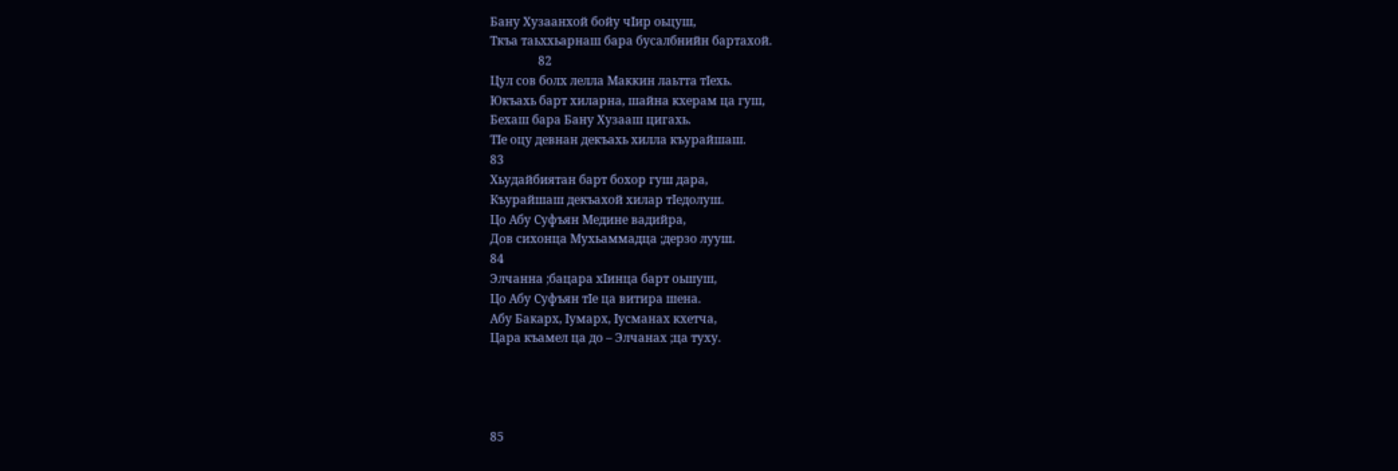Бану Хузаанхой бойу чIир оьцуш,
Ткъа таьххьарнаш бара бусалбнийн бартахой.
                82
Цул сов болх лелла Маккин лаьтта тIехь.
Юкъахь барт хиларна, шайна кхерам ца гуш,
Бехаш бара Бану Хузааш цигахь.
ТIе оцу девнан декъахь хилла къурайшаш.
83
Хьудайбиятан барт бохор гуш дара,
Къурайшаш декъахой хилар тIедолуш.
Цо Абу Суфъян Медине вадийра,
Дов сихонца Мухьаммадца ;дерзо лууш.
84
Элчанна ;бацара хIинца барт оьшуш,
Цо Абу Суфъян тIе ца витира шена.
Абу Бакарх, Iумарх, Iусманах кхетча,
Цара къамел ца до – Элчанах ;ца туху.




85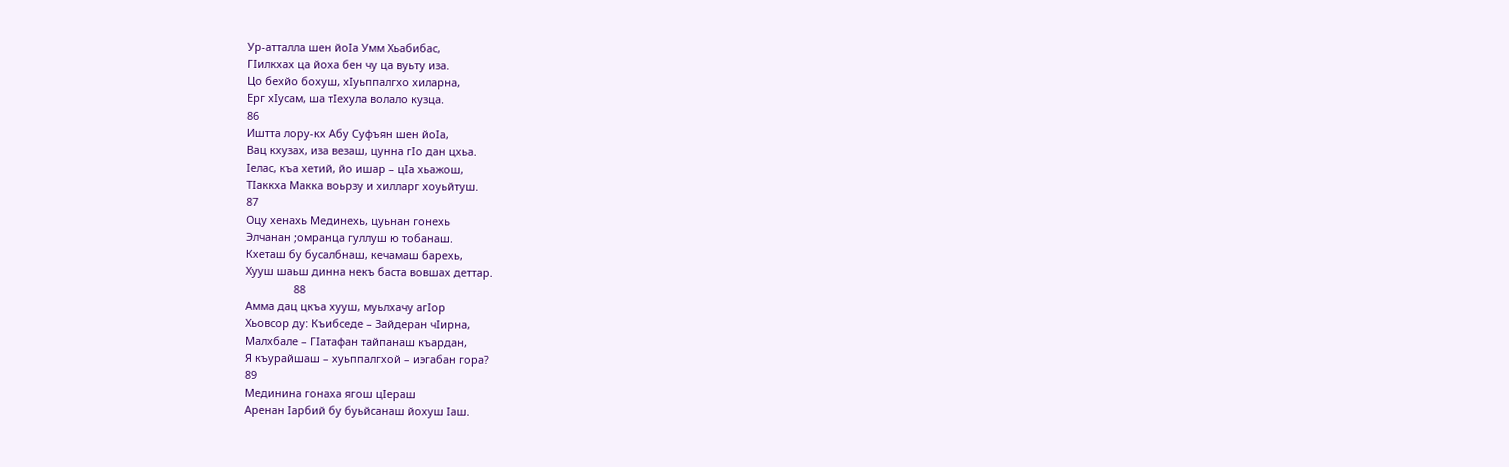Ур-атталла шен йоIа Умм Хьабибас,
ГIилкхах ца йоха бен чу ца вуьту иза.
Цо бехйо бохуш, хIуьппалгхо хиларна,
Ерг хIусам, ша тIехула волало кузца.
86
Иштта лору-кх Абу Суфъян шен йоIа,
Вац кхузах, иза везаш, цунна гIо дан цхьа.
Iелас, къа хетий, йо ишар – цIа хьажош,
ТIаккха Макка воьрзу и хилларг хоуьйтуш.
87
Оцу хенахь Мединехь, цуьнан гонехь
Элчанан ;омранца гуллуш ю тобанаш.
Кхеташ бу бусалбнаш, кечамаш барехь,
Хууш шаьш динна некъ баста вовшах деттар.
                88
Амма дац цкъа хууш, муьлхачу агIор
Хьовсор ду: Къибседе – Зайдеран чIирна,
Малхбале – ГIатафан тайпанаш къардан,
Я къурайшаш – хуьппалгхой – иэгабан гора?
89
Мединина гонаха ягош цIераш
Аренан Iарбий бу буьйсанаш йохуш Iаш.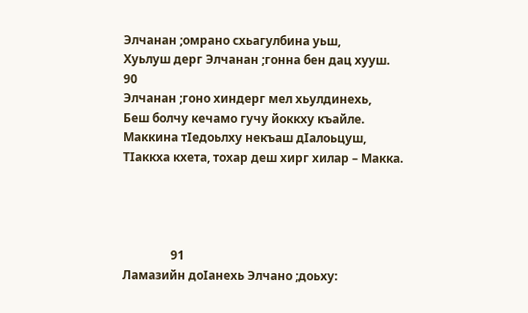Элчанан ;омрано схьагулбина уьш,
Хуьлуш дерг Элчанан ;гонна бен дац хууш.
90
Элчанан ;гоно хиндерг мел хьулдинехь,
Беш болчу кечамо гучу йоккху къайле.
Маккина тIедоьлху некъаш дIалоьцуш,
ТIаккха кхета, тохар деш хирг хилар – Макка.




                91
Ламазийн доIанехь Элчано ;доьху: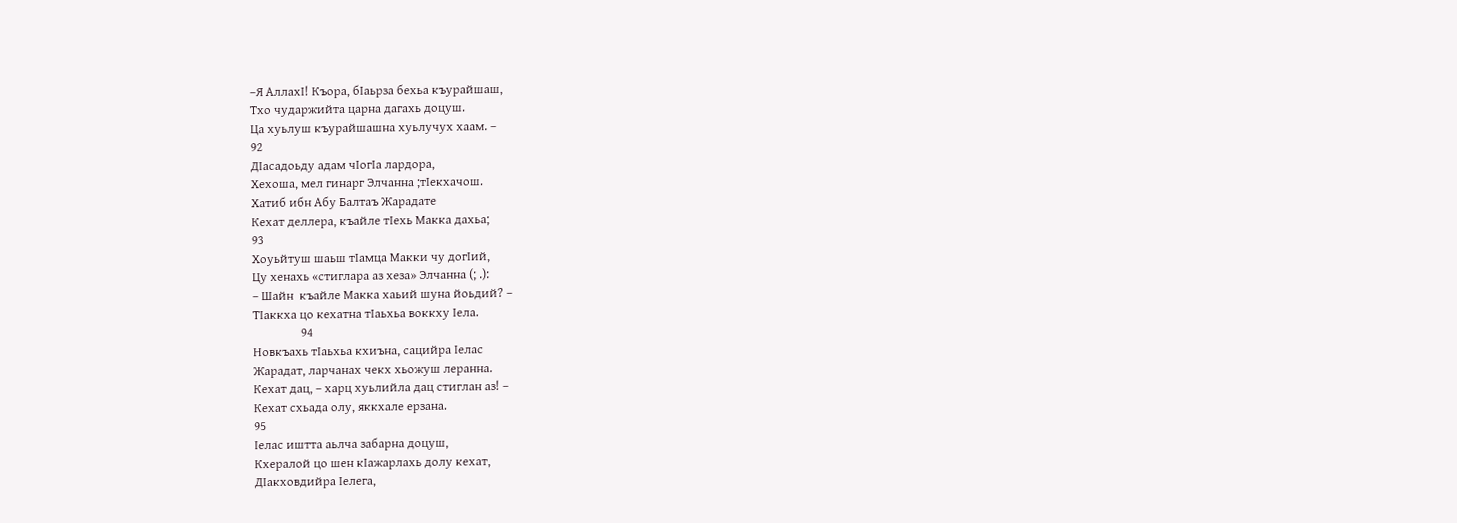–Я АллахI! Къора, бIаьрза бехьа къурайшаш,
Тхо чударжийта царна дагахь доцуш.
Ца хуьлуш къурайшашна хуьлучух хаам. –
92
ДIасадоьду адам чIогIа лардора,
Хехоша, мел гинарг Элчанна ;тIекхачош.
Хатиб ибн Абу Балтаъ Жарадате
Кехат деллера, къайле тIехь Макка дахьа;
93
Хоуьйтуш шаьш тIамца Макки чу догIий,
Цу хенахь «стиглара аз хеза» Элчанна (; .):
– Шайн  къайле Макка хаьий шуна йоьдий? –
ТIаккха цо кехатна тIаьхьа воккху Iела.
                94
Новкъахь тIаьхьа кхиъна, сацийра Iелас
Жарадат, ларчанах чекх хьожуш леранна.
Кехат дац, – харц хуьлийла дац стиглан аз! –
Кехат схьада олу, яккхале ерзана.
95
Iелас иштта аьлча забарна доцуш,
Кхералой цо шен кIажарлахь долу кехат,
ДIакховдийра Iелега,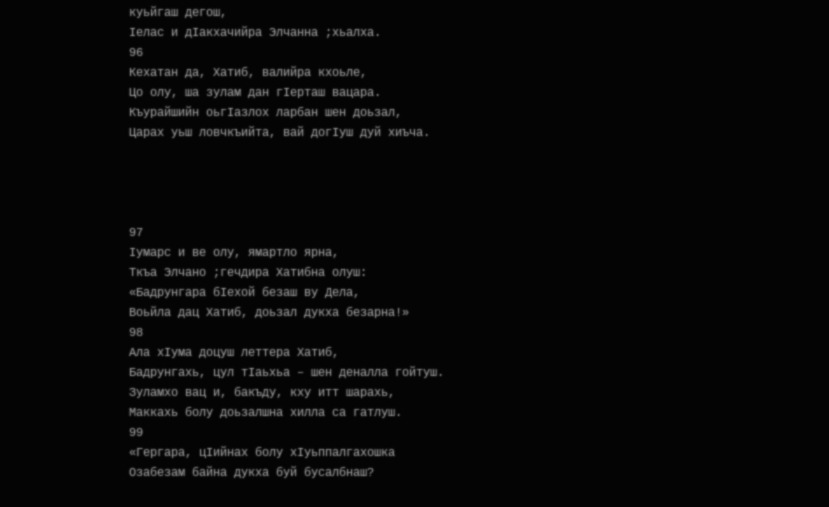куьйгаш дегош,
Iелас и дIакхачийра Элчанна ;хьалха.
96
Кехатан да, Хатиб, валийра кхоьле,
Цо олу, ша зулам дан гIерташ вацара.
Къурайшийн оьгIазлох ларбан шен доьзал,
Царах уьш ловчкъийта, вай догIуш дуй хиъча.




97
Iумарс и ве олу, ямартло ярна,
Ткъа Элчано ;гечдира Хатибна олуш:
«Бадрунгара бIехой безаш ву Дела,
Воьйла дац Хатиб, доьзал дукха безарна!»
98
Ала хIума доцуш леттера Хатиб,
Бадрунгахь, цул тIаьхьа – шен деналла гойтуш.
Зуламхо вац и, бакъду, кху итт шарахь,
Маккахь болу доьзалшна хилла са гатлуш.
99
«Гергара, цIийнах болу хIуьппалгахошка
Озабезам байна дукха буй бусалбнаш?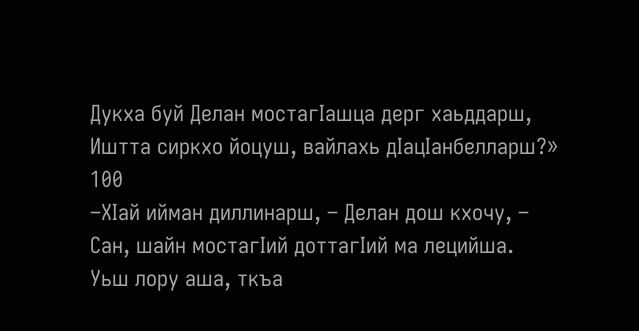Дукха буй Делан мостагIашца дерг хаьддарш,
Иштта сиркхо йоцуш, вайлахь дIацIанбелларш?»
100
–ХIай ийман диллинарш, – Делан дош кхочу, –
Сан, шайн мостагIий доттагIий ма лецийша.
Уьш лору аша, ткъа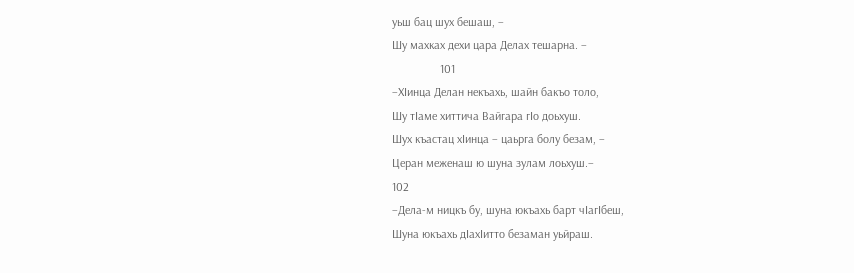уьш бац шух бешаш, –
Шу махках дехи цара Делах тешарна. –
                101
–ХIинца Делан некъахь, шайн бакъо толо,
Шу тIаме хиттича Вайгара гIо доьхуш.
Шух къастац хIинца – цаьрга болу безам, –
Церан меженаш ю шуна зулам лоьхуш.–
102
–Дела-м ницкъ бу, шуна юкъахь барт чIагIбеш,
Шуна юкъахь дIахIитто безаман уьйраш.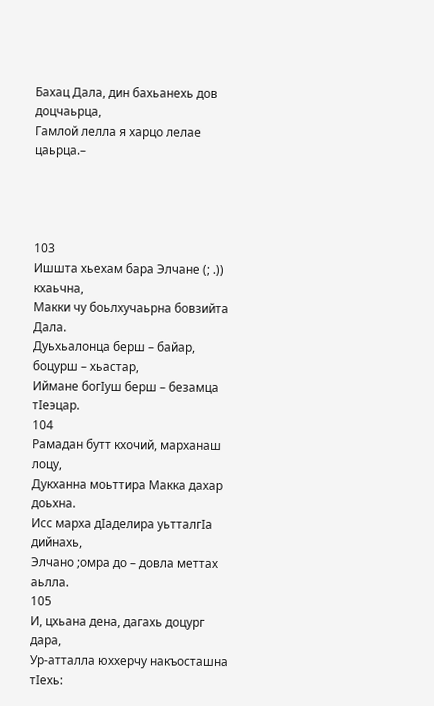Бахац Дала, дин бахьанехь дов доцчаьрца,
Гамлой лелла я харцо лелае цаьрца.–




103
Ишшта хьехам бара Элчане (; .)) кхаьчна,
Макки чу боьлхучаьрна бовзийта Дала.
Дуьхьалонца берш – байар, боцурш – хьастар,
Иймане богIуш берш – безамца тIеэцар.
104
Рамадан бутт кхочий, марханаш лоцу,
Дукханна моьттира Макка дахар доьхна.
Исс марха дIаделира уьтталгIа дийнахь,
Элчано ;омра до – довла меттах аьлла.
105
И, цхьана дена, дагахь доцург дара,
Ур-атталла юххерчу накъосташна тIехь: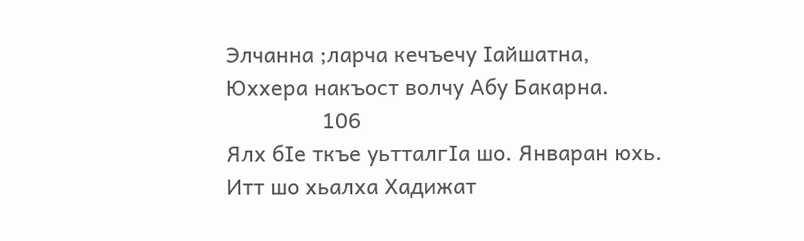Элчанна ;ларча кечъечу Iайшатна,
Юххера накъост волчу Абу Бакарна.
                106
Ялх бIе ткъе уьтталгIа шо. Январан юхь.
Итт шо хьалха Хадижат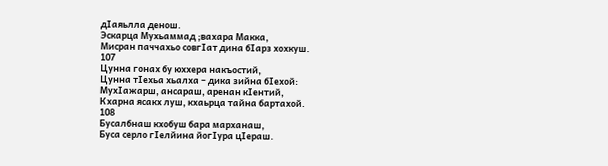дIаяьлла денош.
Эскарца Мухьаммад ;вахара Макка,
Мисран паччахьо совгIат дина бIарз хохкуш.
107
Цунна гонах бу юххера накъостий,
Цунна тIехьа хьалха – дика зийна бIехой:
МухIажарш, ансараш, аренан кIентий,
Кхарна ясакх луш, кхаьрца тайна бартахой.
108
Бусалбнаш кхобуш бара марханаш,
Буса серло гIелйина йогIура цIераш.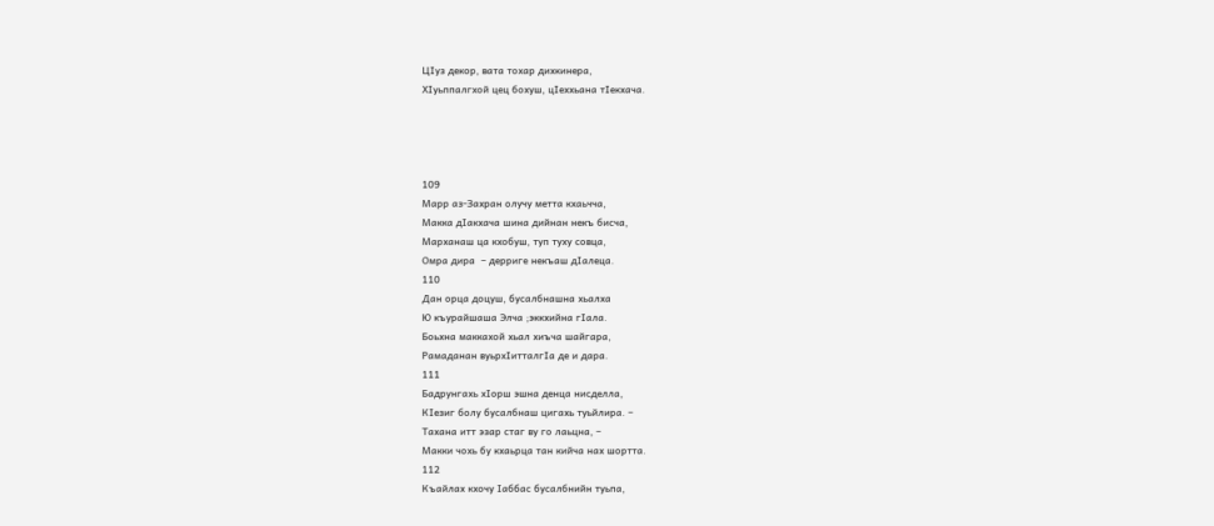ЦIуз декор, вата тохар дихкинера,
ХIуьппалгхой цец бохуш, цIеххьана тIекхача.




109
Марр аз-Захран олучу метта кхаьчча,
Макка дIакхача шина дийнан некъ бисча,
Марханаш ца кхобуш, туп туху совца,
Омра дира  – дерриге некъаш дIалеца.
110
Дан орца доцуш, бусалбнашна хьалха
Ю къурайшаша Элча ;эккхийна гIала.
Боьхна маккахой хьал хиъча шайгара,
Рамаданан вуьрхIитталгIа де и дара.
111
Бадрунгахь хIорш эшна денца нисделла,
КIезиг болу бусалбнаш цигахь туьйлира. –
Тахана итт эзар стаг ву го лаьцна, –
Макки чохь бу кхаьрца тан кийча нах шортта.
112
Къайлах кхочу Iаббас бусалбнийн туьпа,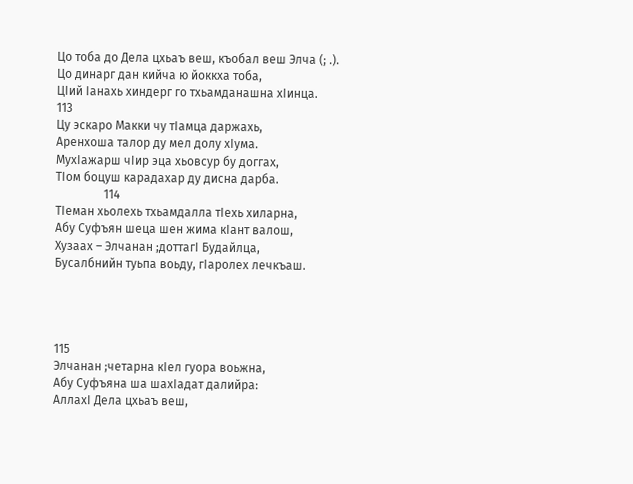Цо тоба до Дела цхьаъ веш, къобал веш Элча (; .).
Цо динарг дан кийча ю йоккха тоба,
ЦIий Iанахь хиндерг го тхьамданашна хIинца.
113
Цу эскаро Макки чу тIамца даржахь,
Аренхоша талор ду мел долу хIума.
МухIажарш чIир эца хьовсур бу доггах,
ТIом боцуш карадахар ду дисна дарба.
                114
ТIеман хьолехь тхьамдалла тIехь хиларна,
Абу Суфъян шеца шен жима кIант валош,
Хузаах – Элчанан ;доттагI Будайлца,
Бусалбнийн туьпа воьду, гIаролех лечкъаш.




115
Элчанан ;четарна кIел гуора воьжна,
Абу Суфъяна ша шахIадат далийра:
АллахI Дела цхьаъ веш,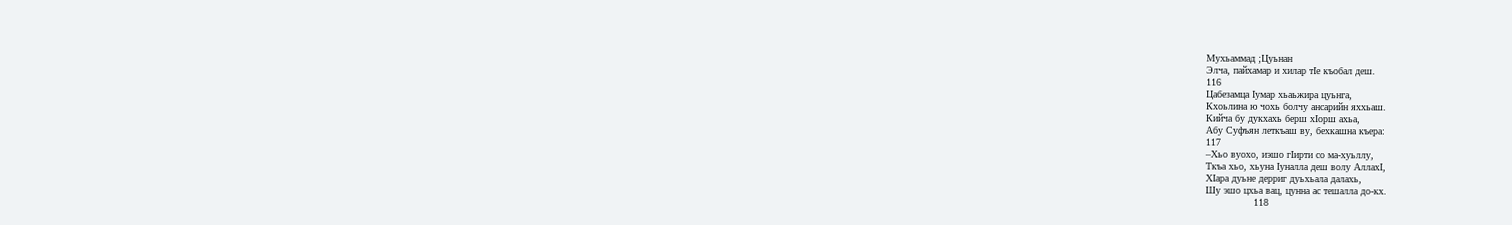Мухьаммад ;Цуьнан
Элча, пайхамар и хилар тIе къобал деш.
116
Цабезамца Iумар хьаьжира цуьнга,
Кхоьлина ю чохь болчу ансарийн яххьаш.
Кийча бу дукхахь берш хIорш ахьа,
Абу Суфъян леткъаш ву, бехкашна къера:
117
–Хьо вуохо, иэшо гIирти со ма-хуьллу,
Ткъа хьо, хьуна Iуналла деш волу АллахI,
ХIара дуьне дерриг дуьхьала далахь,
Шу эшо цхьа вац, цунна ас тешалла до-кх.
                118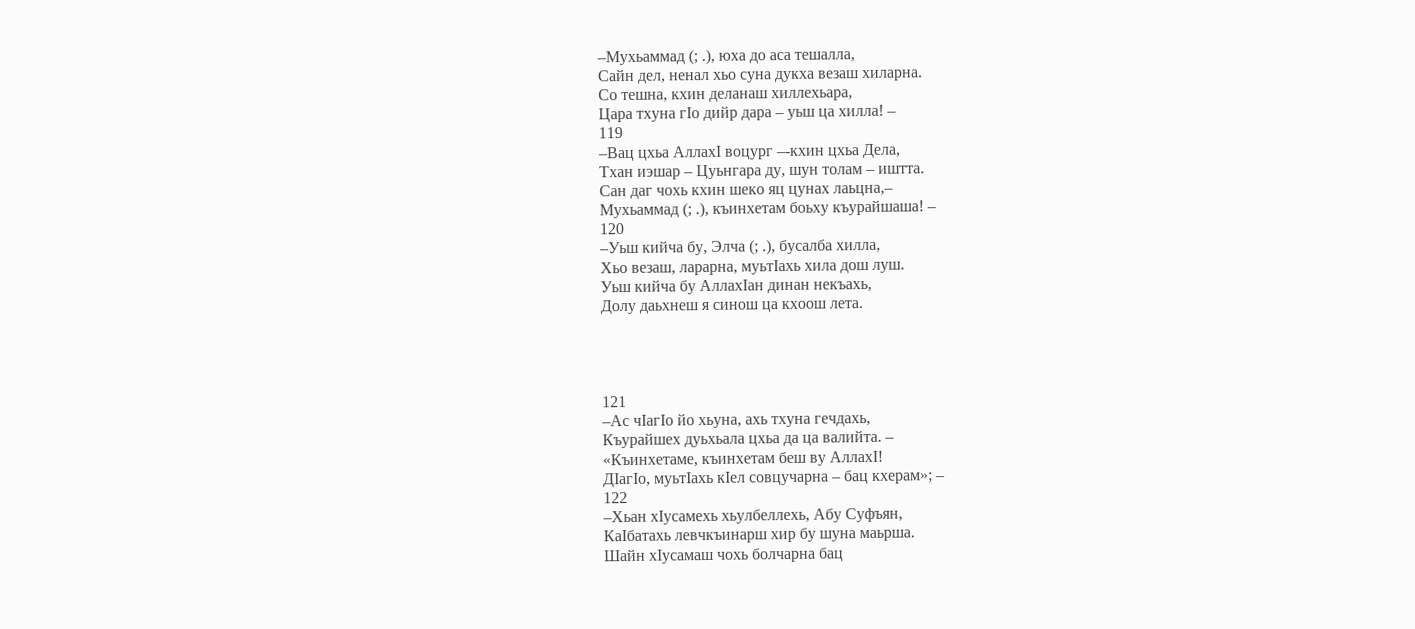–Мухьаммад (; .), юха до аса тешалла,
Сайн дел, ненал хьо суна дукха везаш хиларна.
Со тешна, кхин деланаш хиллехьара,
Цара тхуна гIо дийр дара – уьш ца хилла! –
119
–Вац цхьа АллахI воцург –-кхин цхьа Дела,
Тхан иэшар – Цуьнгара ду, шун толам – иштта.
Сан даг чохь кхин шеко яц цунах лаьцна,–
Мухьаммад (; .), къинхетам боьху къурайшаша! –
120
–Уьш кийча бу, Элча (; .), бусалба хилла,
Хьо везаш, ларарна, муьтIахь хила дош луш.
Уьш кийча бу АллахIан динан некъахь,
Долу даьхнеш я синош ца кхоош лета.




121
–Ас чIагIо йо хьуна, ахь тхуна гечдахь,
Къурайшех дуьхьала цхьа да ца валийта. –
«Къинхетаме, къинхетам беш ву АллахI!
ДIагIо, муьтIахь кIел совцучарна – бац кхерам»; –
122
–Хьан хIусамехь хьулбеллехь, Абу Суфъян,
КаIбатахь левчкъинарш хир бу шуна маьрша.
Шайн хIусамаш чохь болчарна бац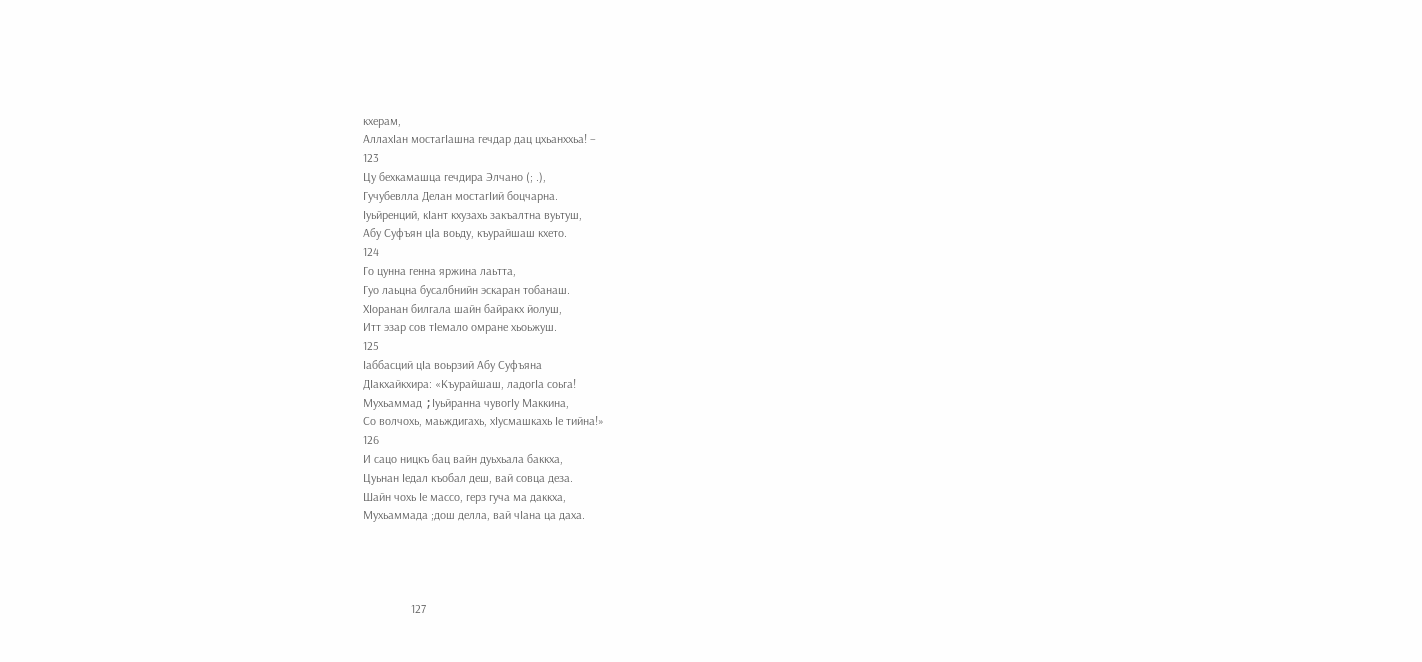кхерам,
АллахIан мостагIашна гечдар дац цхьанххьа! –
123
Цу бехкамашца гечдира Элчано (; .),
Гучубевлла Делан мостагIий боцчарна.
Iуьйренций, кIант кхузахь закъалтна вуьтуш,
Абу Суфъян цIа воьду, къурайшаш кхето.
124
Го цунна генна яржина лаьтта,
Гуо лаьцна бусалбнийн эскаран тобанаш.
ХIоранан билгала шайн байракх йолуш,
Итт эзар сов тIемало омране хьоьжуш.
125
Iаббасций цIа воьрзий Абу Суфъяна
ДIакхайкхира: «Къурайшаш, ладогIа соьга!
Мухьаммад ;Iуьйранна чувогIу Маккина,
Со волчохь, маьждигахь, хIусмашкахь Iе тийна!»
126
И сацо ницкъ бац вайн дуьхьала баккха,
Цуьнан Iедал къобал деш, вай совца деза.
Шайн чохь Iе массо, герз гуча ма даккха,
Мухьаммада ;дош делла, вай чIана ца даха.




                127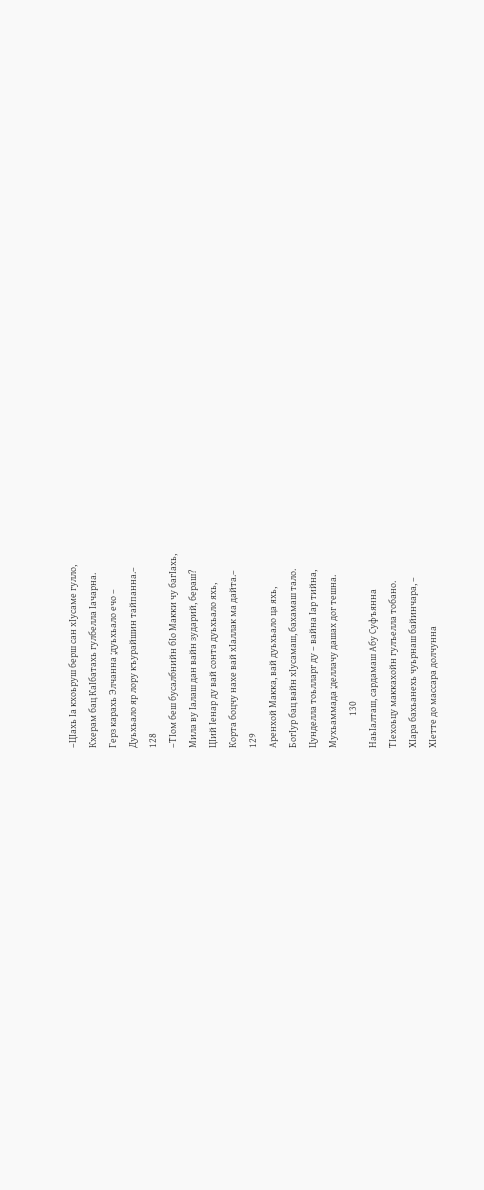–ЦIахь Iа кхоьруш берш сан хIусаме гулло,
Кхерам бац КаIбатахь гулбелла Iачарна.
Герз карахь Элчанна ;дуьхьало ечо –
Дуьхьало яр лору къурайшин тайпанна.–
128
–ТIом беш бусалбнийн бIо Макки чу багIахь,
Мила ву Iалаш дан вайн зударий, бераш?
ЦIий Iенар ду вай сонта дуьхьало яхь,
Корта боцчу нахе вай хIаллак ма дайта.–
129
Аренхой Макка, вай дуьхьало ца яхь,
БогIур бац вайн хIусамаш, бахамаш тало.
Цунделла тоьлларг ду – вайна Iар тийна,
Мухьаммада ;деллачу дашах дог тешна.
                130
НаьIалташ, сардамаш Абу Суфъянна
ТIехоьцу маккахойн гулъелла тобано.
ХIара бахьанехь чуьрнаш байинчара, –
ХIетте до массара долчунна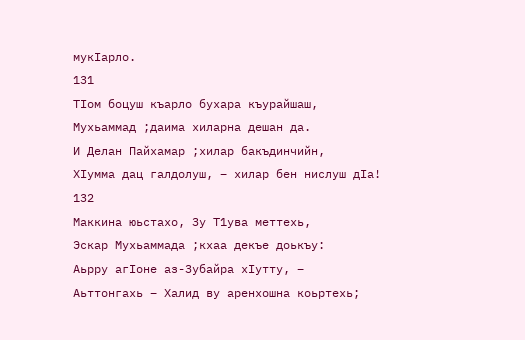мукIарло.
131
ТIом боцуш къарло бухара къурайшаш,
Мухьаммад ;даима хиларна дешан да.
И Делан Пайхамар ;хилар бакъдинчийн,
ХIумма дац галдолуш, – хилар бен нислуш дIа!
132
Маккина юьстахо, Зу Т1ува меттехь,
Эскар Мухьаммада ;кхаа декъе доькъу:
Аьрру агIоне аз-Зубайра хIутту, –
Аьттонгахь – Халид ву аренхошна коьртехь;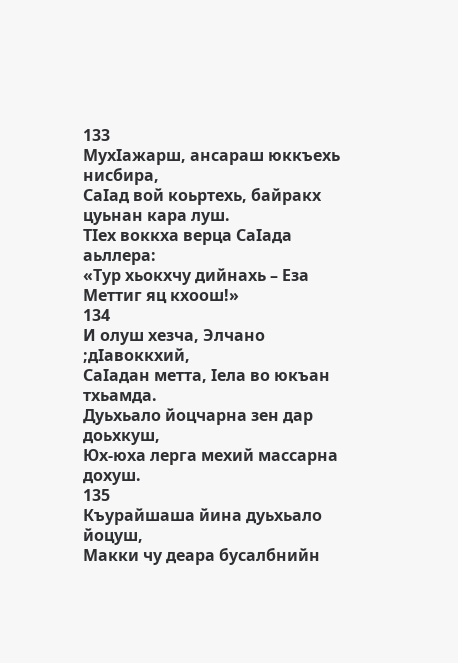133
МухIажарш, ансараш юккъехь нисбира,
СаIад вой коьртехь, байракх цуьнан кара луш.
ТIех воккха верца СаIада аьллера:
«Тур хьокхчу дийнахь – Еза Меттиг яц кхоош!»
134
И олуш хезча, Элчано ;дIавоккхий,
СаIадан метта, Iела во юкъан тхьамда.
Дуьхьало йоцчарна зен дар доьхкуш,
Юх-юха лерга мехий массарна дохуш.
135
Къурайшаша йина дуьхьало йоцуш,
Макки чу деара бусалбнийн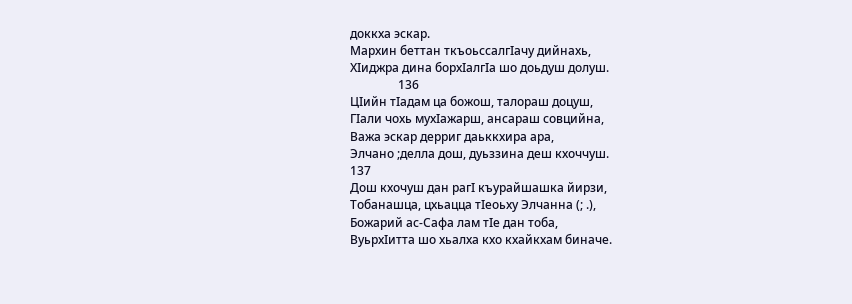доккха эскар.
Мархин беттан ткъоьссалгIачу дийнахь,
ХIиджра дина борхIалгIа шо доьдуш долуш.
                136
ЦIийн тIадам ца божош, талораш доцуш,
ГIали чохь мухIажарш, ансараш совцийна,
Важа эскар дерриг даьккхира ара,
Элчано ;делла дош, дуьззина деш кхоччуш.
137
Дош кхочуш дан рагI къурайшашка йирзи,
Тобанашца, цхьацца тIеоьху Элчанна (; .),
Божарий ас-Сафа лам тIе дан тоба,
ВуьрхIитта шо хьалха кхо кхайкхам биначе.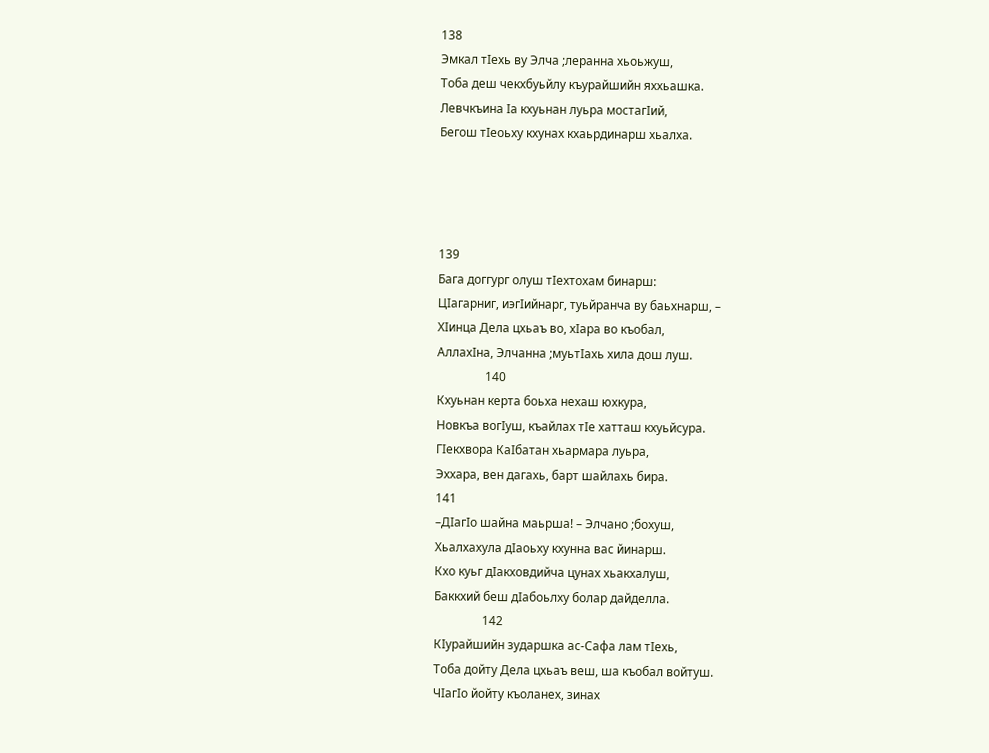138
Эмкал тIехь ву Элча ;леранна хьоьжуш,
Тоба деш чекхбуьйлу къурайшийн яххьашка.
Левчкъина Iа кхуьнан луьра мостагIий,
Бегош тIеоьху кхунах кхаьрдинарш хьалха.




139
Бага доггург олуш тIехтохам бинарш:
ЦIагарниг, иэгIийнарг, туьйранча ву баьхнарш, –
ХIинца Дела цхьаъ во, хIара во къобал,
АллахIна, Элчанна ;муьтIахь хила дош луш.
                140
Кхуьнан керта боьха нехаш юхкура,
Новкъа вогIуш, къайлах тIе хатташ кхуьйсура.
ГIекхвора КаIбатан хьармара луьра,
Эххара, вен дагахь, барт шайлахь бира.
141
–ДIагIо шайна маьрша! – Элчано ;бохуш,
Хьалхахула дIаоьху кхунна вас йинарш.
Кхо куьг дIакховдийча цунах хьакхалуш,
Баккхий беш дIабоьлху болар дайделла.
                142
КIурайшийн зударшка ас-Сафа лам тIехь,
Тоба дойту Дела цхьаъ веш, ша къобал войтуш.
ЧIагIо йойту къоланех, зинах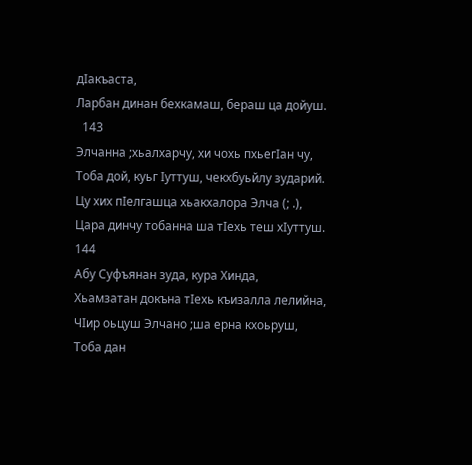дIакъаста,
Ларбан динан бехкамаш, бераш ца дойуш.
  143
Элчанна ;хьалхарчу, хи чохь пхьегIан чу,
Тоба дой, куьг Iуттуш, чекхбуьйлу зударий.
Цу хих пIелгашца хьакхалора Элча (; .),
Цара динчу тобанна ша тIехь теш хIуттуш.
144
Абу Суфъянан зуда, кура Хинда,
Хьамзатан докъна тIехь къизалла лелийна,
ЧIир оьцуш Элчано ;ша ерна кхоьруш,
Тоба дан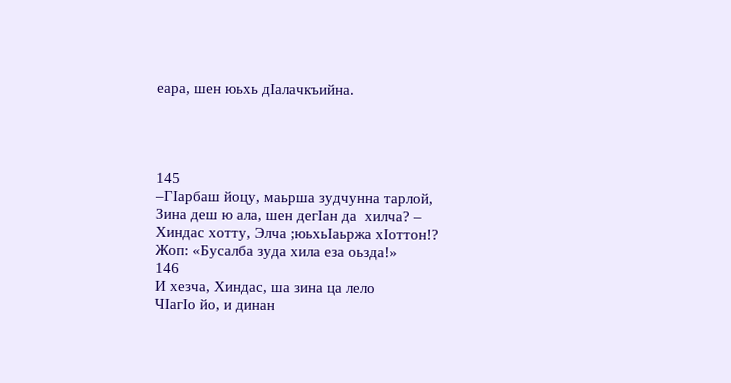еара, шен юьхь дIалачкъийна.




145
–ГIарбаш йоцу, маьрша зудчунна тарлой,
Зина деш ю ала, шен дегIан да  хилча? –
Хиндас хотту, Элча ;юьхьIаьржа хIоттон!?
Жоп: «Бусалба зуда хила еза оьзда!»
146
И хезча, Хиндас, ша зина ца лело
ЧIагIо йо, и динан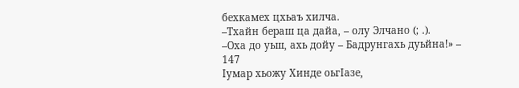бехкамех цхьаъ хилча.
–Тхайн бераш ца дайа, – олу Элчано (; .).
–Оха до уьш, ахь дойу – Бадрунгахь дуьйна!» –
147
Iумар хьожу Хинде оьгIазе,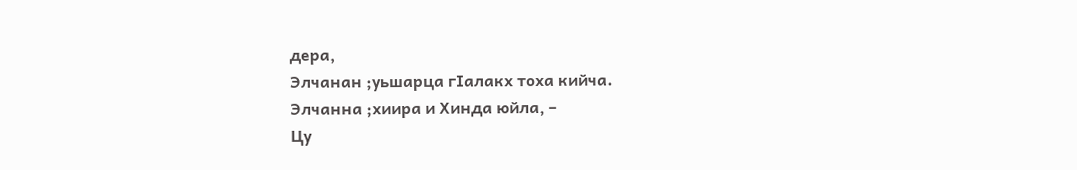дера,
Элчанан ;уьшарца гIалакх тоха кийча.
Элчанна ;хиира и Хинда юйла, –
Цу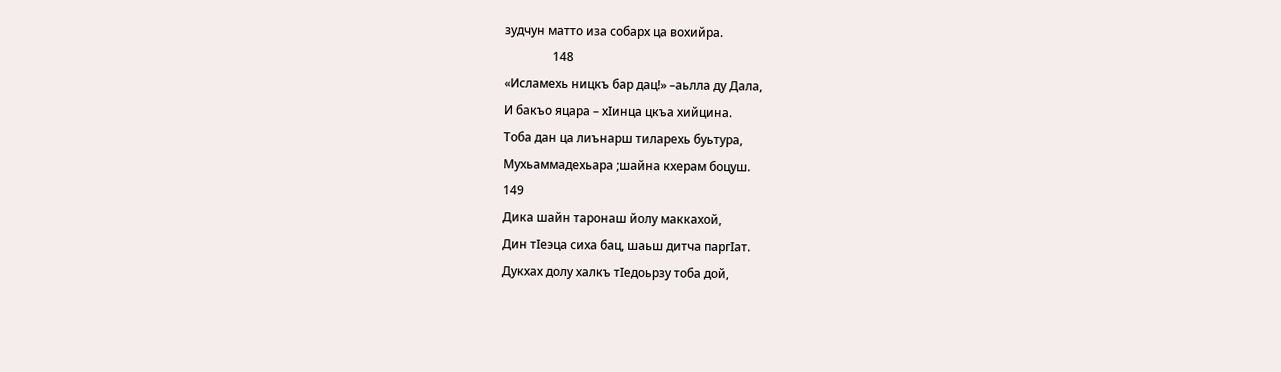зудчун матто иза собарх ца вохийра.
                148
«Исламехь ницкъ бар дац!» –аьлла ду Дала,
И бакъо яцара – хIинца цкъа хийцина.
Тоба дан ца лиънарш тиларехь буьтура,
Мухьаммадехьара ;шайна кхерам боцуш.
149
Дика шайн таронаш йолу маккахой,
Дин тIеэца сиха бац, шаьш дитча паргIат.
Дукхах долу халкъ тIедоьрзу тоба дой,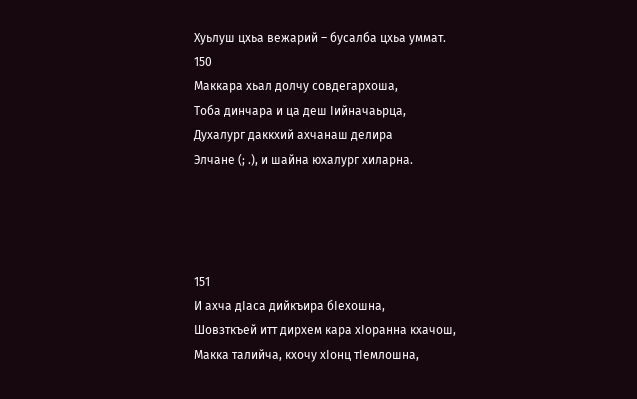Хуьлуш цхьа вежарий – бусалба цхьа уммат.
150
Маккара хьал долчу совдегархоша,
Тоба динчара и ца деш Iийначаьрца,
Духалург даккхий ахчанаш делира
Элчане (; .), и шайна юхалург хиларна.




151
И ахча дIаса дийкъира бIехошна,
Шовзткъей итт дирхем кара хIоранна кхачош,
Макка талийча, кхочу хIонц тIемлошна,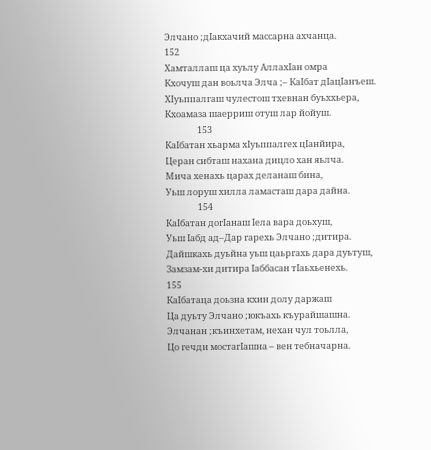Элчано ;дIакхачий массарна ахчанца.
152
Хамталлаш ца хуьлу АллахIан омра
Кхочуш дан воьлча Элча ;– КаIбат дIацIанъеш.
ХIуьппалгаш чулестош тхевнан буьххьера,
Кхоамаза шаерриш отуш лар йойуш.
                153
КаIбатан хьарма хIуьппалгех цIанйира,
Церан сибташ нахана дицло хан яьлча.
Мича хенахь царах деланаш бина,
Уьш лоруш хилла ламасташ дара дайна.
                154
КаIбатан догIанаш Iела вара доьхуш,
Уьш Iабд ад–Дар гарехь Элчано ;дитира.
Дайшкахь дуьйна уьш цаьргахь дара дуьтуш,
Замзам-хи дитира Iаббасан тIаьхьенехь.
155
КаIбатаца доьзна кхин долу даржаш
Ца дуьту Элчано ;юкъахь къурайшашна.
Элчанан ;къинхетам, нехан чул тоьлла,
Цо гечди мостагIашна – вен тебначарна.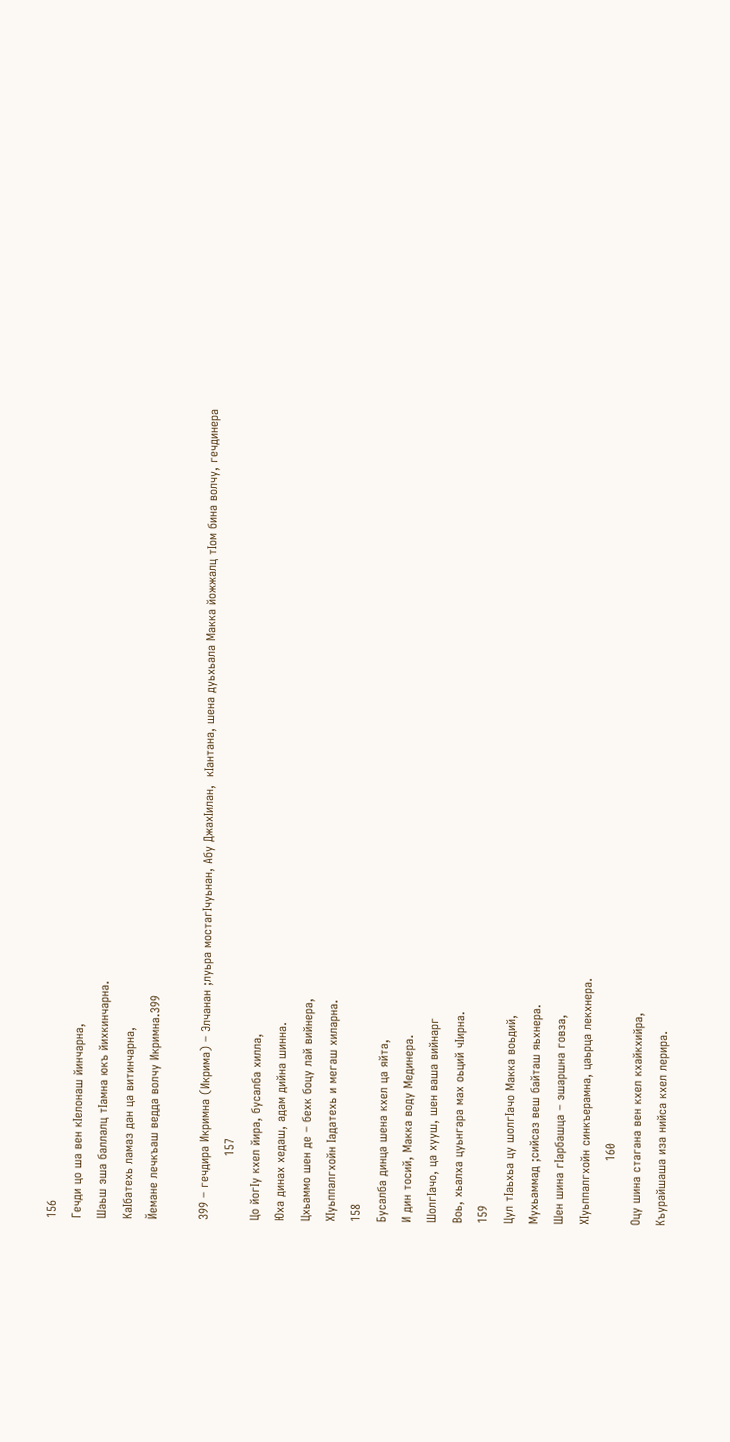156
Гечди цо ша вен кIелонаш йинчарна,
Шаьш эша баллалц тIамна юкъ йихкинчарна.
КаIбатехь ламаз дан ца витинчарна,
Йемане лечкъаш ведда волчу Икримна.399

399 – гечдира Икримна (Икрима) – Элчанан ;луьра мостагIчуьнан, Абу ДжахIилан,  кIантана, шена дуьхьала Макка йожжалц тIом бина волчу, гечдинера
                157
Цо йогIу кхел йира, бусалба хилла,
Юха динах хедаш, адам дийна шинна.
Цхьаммо шен де – бехк боцу лай вийнера,
ХIуьппалгхойн Iадатехь и мегаш хиларна.
158
Бусалба динца шена кхел ца яйта,
И дин тосий, Макка воду Мединера.
ШолгIачо, ца хууш, шен ваша вийнарг
Воь, хьалха цуьнгара мах оьций чIирна.
159
Цул тIаьхьа цу шолгIачо Макка воьдий,
Мухьаммад ;сийсаз веш байташ яьхнера.
Шен шина гIарбашца – эшаршна говза,
ХIуьппалгхойн синкъерамна, цаьрца лекхнера.
                160
Оцу шина стагана вен кхел кхайкхийра,
Къурайшаша иза нийса кхел лерира.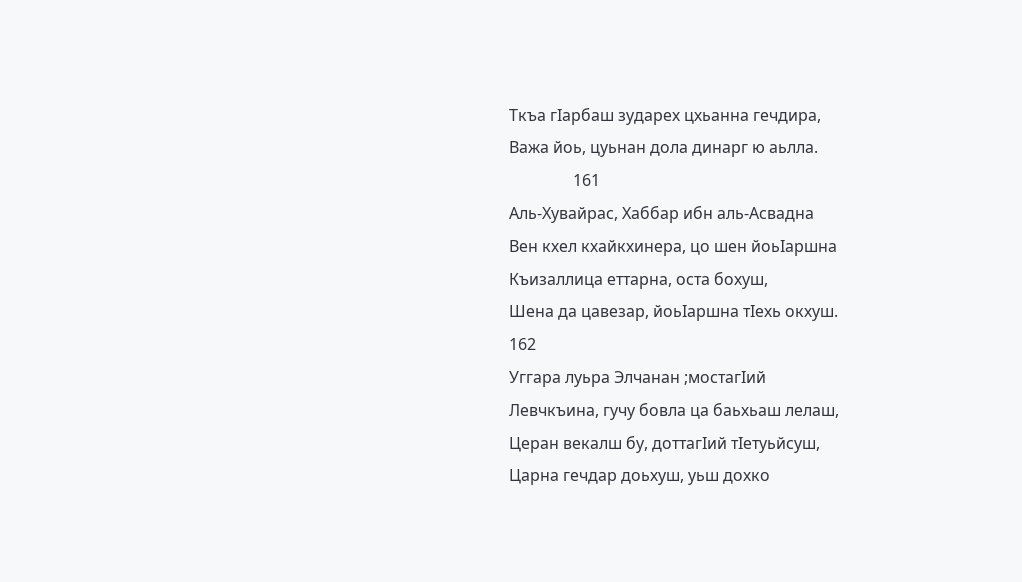Ткъа гIарбаш зударех цхьанна гечдира,
Важа йоь, цуьнан дола динарг ю аьлла.
                161
Аль-Хувайрас, Хаббар ибн аль-Асвадна
Вен кхел кхайкхинера, цо шен йоьIаршна
Къизаллица еттарна, оста бохуш,
Шена да цавезар, йоьIаршна тIехь окхуш.
162
Уггара луьра Элчанан ;мостагIий
Левчкъина, гучу бовла ца баьхьаш лелаш,
Церан векалш бу, доттагIий тIетуьйсуш,
Царна гечдар доьхуш, уьш дохко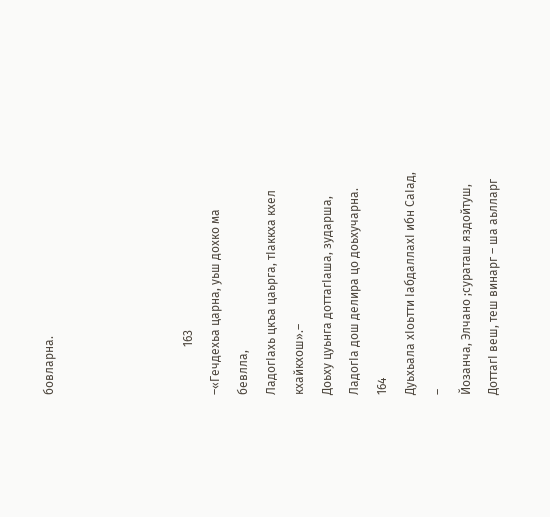бовларна.




                163
–«Гечдехьа царна, уьш дохко ма бевлла,
ЛадогIахь цкъа цаьрга, тIаккха кхел кхайкхош».–
Доьху цуьнга доттагIаша, зударша,
ЛадогIа дош делира цо доьхучарна.
164
Дуьхьала хIоьтти IабдаллахI ибн СаIад, –
Йозанча, Элчано ;сураташ яздойтуш,
ДоттагI веш, теш винарг – ша аьлларг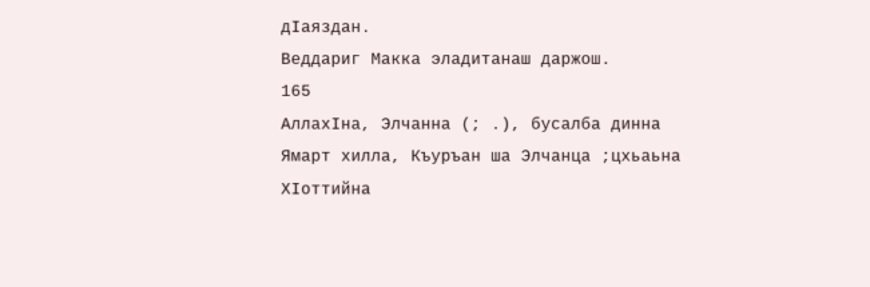дIаяздан.
Веддариг Макка эладитанаш даржош.
165
АллахIна, Элчанна (; .), бусалба динна
Ямарт хилла, Къуръан ша Элчанца ;цхьаьна
ХIоттийна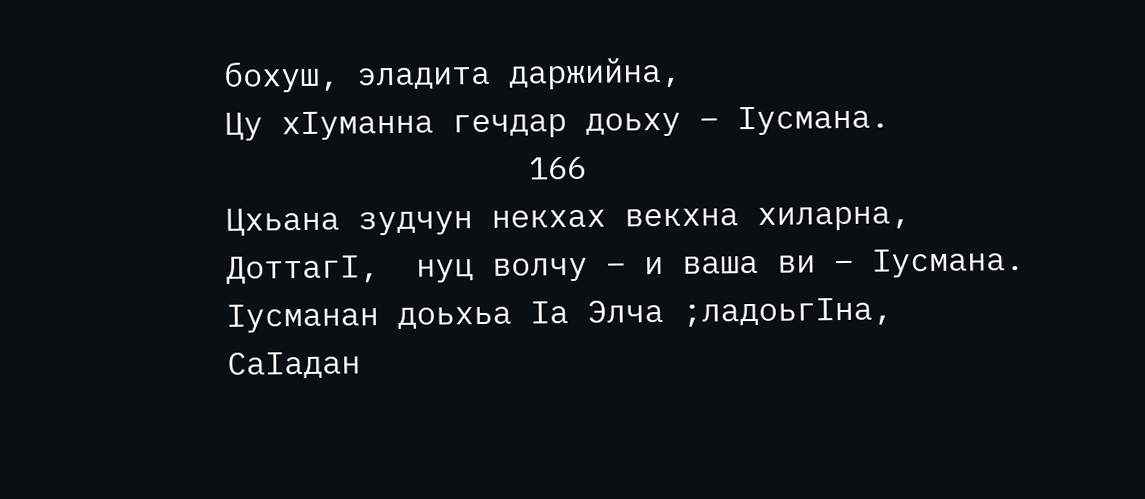бохуш, эладита даржийна,
Цу хIуманна гечдар доьху – Iусмана.
                166
Цхьана зудчун некхах векхна хиларна,
ДоттагI,  нуц волчу – и ваша ви – Iусмана.
Iусманан доьхьа Iа Элча ;ладоьгIна,
СаIадан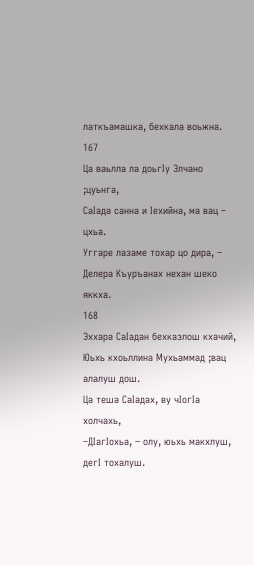латкъамашка, бехкала воьжна.
167
Ца ваьлла ла доьгIу Элчано ;цуьнга,
СаIада санна и Iехийна, ма вац – цхьа.
Уггаре лазаме тохар цо дира, –
Делера Къуръанах нехан шеко яккха.
168
Эххара СаIадан бехказлош кхачий,
Юьхь кхоьллина Мухьаммад ;вац алалуш дош.
Ца теша СаIадах, ву чIогIа холчахь,
–ДIагIохьа, – олу, юьхь макхлуш, дегI тохалуш.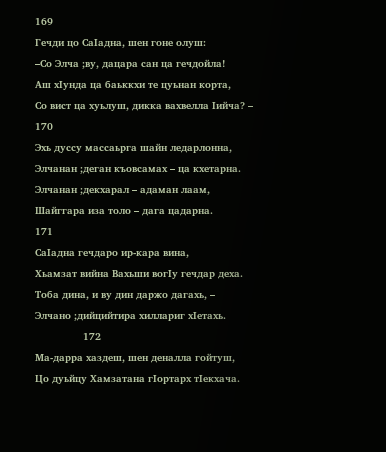169
Гечди цо СаIадна, шен гоне олуш:
–Со Элча ;ву, дацара сан ца гечдойла!
Аш хIунда ца баьккхи те цуьнан корта,
Со вист ца хуьлуш, дикка вахвелла Iийча? –
170
Эхь дуссу массаьрга шайн ледарлонна,
Элчанан ;деган къовсамах – ца кхетарна.
Элчанан ;декхарал – адаман лаам,
Шайггара иза толо – дага цадарна.
171
СаIадна гечдаро ир-кара вина,
Хьамзат вийна Вахьши вогIу гечдар деха.
Тоба дина, и ву дин даржо дагахь, –
Элчано ;дийцийтира хиллариг хIетахь.
                172
Ма-дарра хаздеш, шен деналла гойтуш,
Цо дуьйцу Хамзатана гIортарх тIекхача.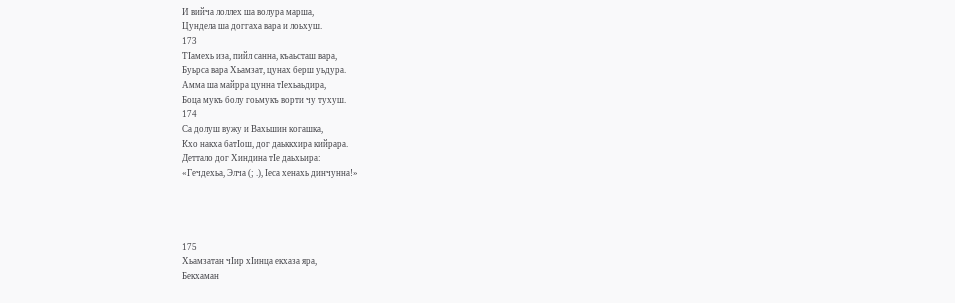И вийча лоллех ша волура марша,
Цундела ша доггаха вара и лоьхуш.
173
ТIамехь иза, пийл санна, къаьсташ вара,
Буьрса вара Хьамзат, цунах берш уьдура.
Амма ша майрра цунна тIехьаьдира,
Боца мукъ болу гоьмукъ ворти чу тухуш.
174
Са долуш вужу и Вахьшин когашка,
Кхо накха батIош, дог даьккхира кийрара.
Деттало дог Хиндина тIе даьхьира:
«Гечдехьа, Элча (; .), Iеса хенахь динчунна!»




175
Хьамзатан чIир хIинца екхаза яра,
Бекхаман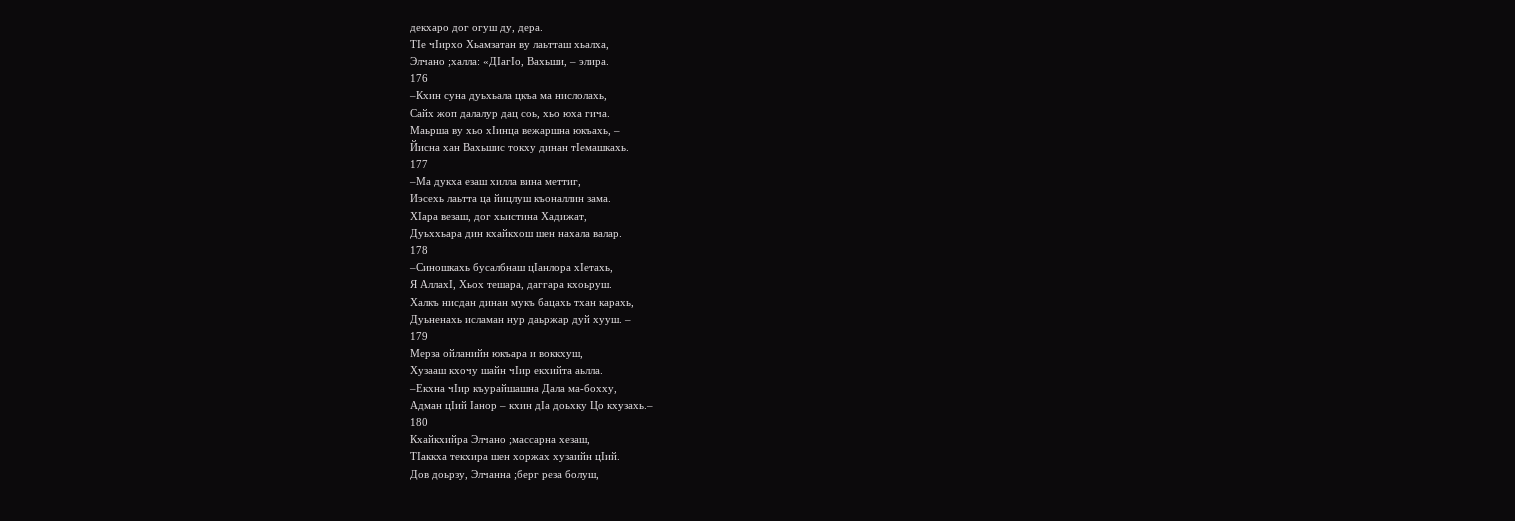декхаро дог огуш ду, дера.
ТIе чIирхо Хьамзатан ву лаьтташ хьалха,
Элчано ;халла: «ДIагIо, Вахьши, – элира.
176
–Кхин суна дуьхьала цкъа ма нислолахь,
Сайх жоп далалур дац соь, хьо юха гича.
Маьрша ву хьо хIинца вежаршна юкъахь, –
Йисна хан Вахьшис токху динан тIемашкахь.
177
–Ма дукха езаш хилла вина меттиг,
Иэсехь лаьтта ца йицлуш къоналлин зама.
ХIара везаш, дог хьистина Хадижат,
Дуьххьара дин кхайкхош шен нахала валар.
178
–Синошкахь бусалбнаш цIанлора хIетахь,
Я АллахI, Хьох тешара, даггара кхоьруш.
Халкъ нисдан динан мукъ бацахь тхан карахь,
Дуьненахь исламан нур даьржар дуй хууш. –
179
Мерза ойланийн юкъара и воккхуш,
Хузааш кхочу шайн чIир екхийта аьлла.
–Екхна чIир къурайшашна Дала ма-бохху,
Адман цIий Iанор – кхин дIа доьхку Цо кхузахь.–
180
Кхайкхийра Элчано ;массарна хезаш,
ТIаккха текхира шен хоржах хузаийн цIий.
Дов доьрзу, Элчанна ;берг реза болуш,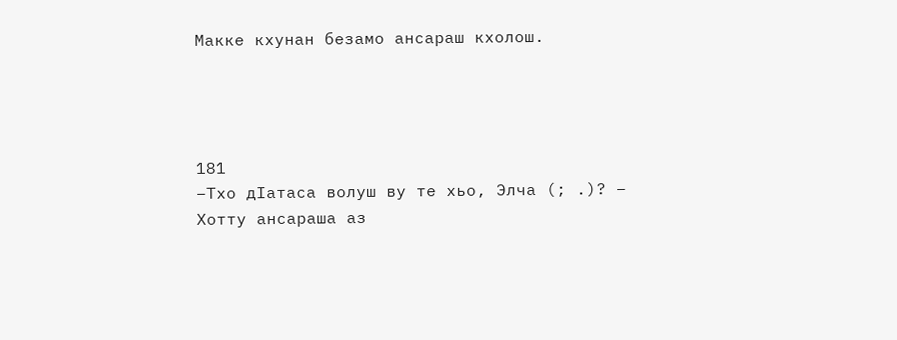Макке кхунан безамо ансараш кхолош.




181
–Тхо дIатаса волуш ву те хьо, Элча (; .)? –
Хотту ансараша аз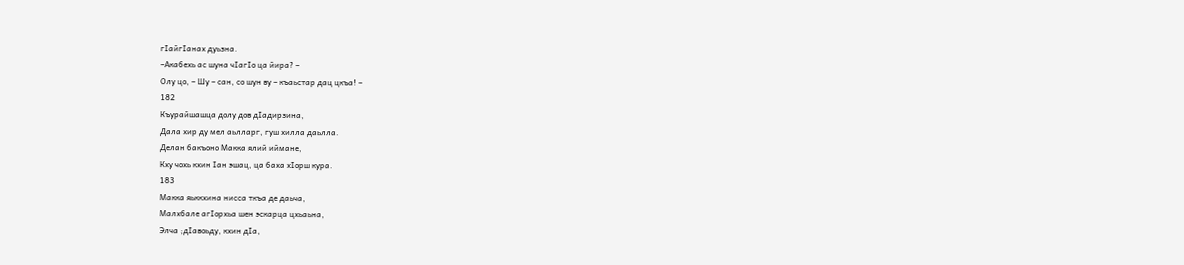гIайгIанах дуьзна.
–Акабехь ас шуна чIагIо ца йира? –
Олу цо, – Шу – сан, со шун ву – къаьстар дац цкъа! –
182
Къурайшашца долу дов дIадирзина,
Дала хир ду мел аьлларг, гуш хилла даьлла.
Делан бакъоно Макка ялий иймане,
Кху чохь кхин Iан эшац, ца баха хIорш кура.
183
Макка яьккхина нисса ткъа де даьча,
Малхбале агIорхьа шен эскарца цхьаьна,
Элча ;дIавоьду, кхин дIа,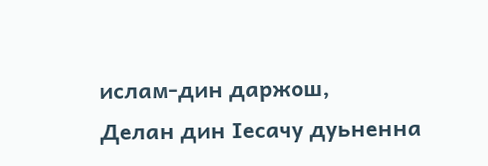ислам-дин даржош,
Делан дин Iесачу дуьненна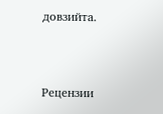довзийта.



Рецензии